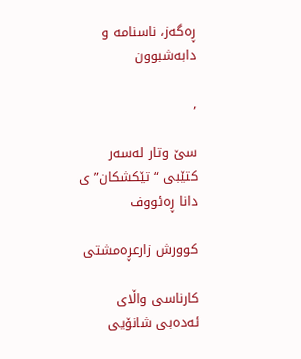ڕەگەز، ناسنامە و دابەشبوون

,

سێ وتار لەسەر کتێبی “تێکشکان”ی دانا ڕەئووف

کوورش زارعڕەمشتی

کارناسی واڵای ئەدەبی شانۆیی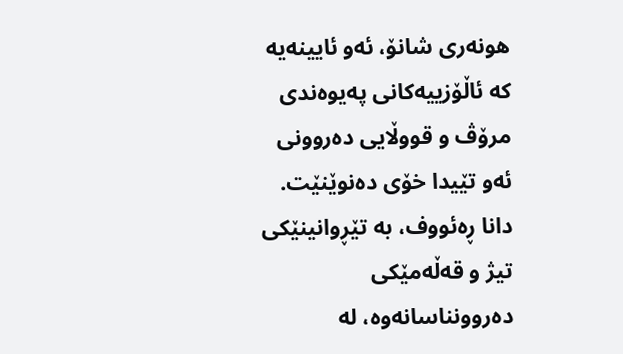هونەری شانۆ، ئەو ئایینەیە کە ئاڵۆزییەکانی پەیوەندی مرۆڤ و قووڵایی دەروونی ئەو تێیدا خۆی دەنوێنێت. دانا ڕەئووف، بە تێڕوانینێکی تیژ و قەڵەمێکی دەروونناسانەوە، لە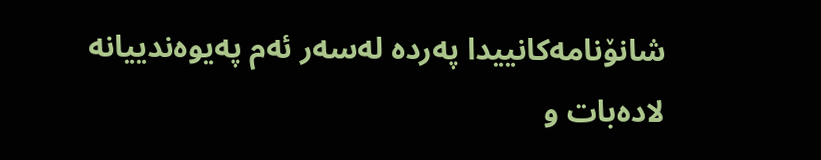شانۆنامەکانییدا پەردە لەسەر ئەم پەیوەندییانە لادەبات و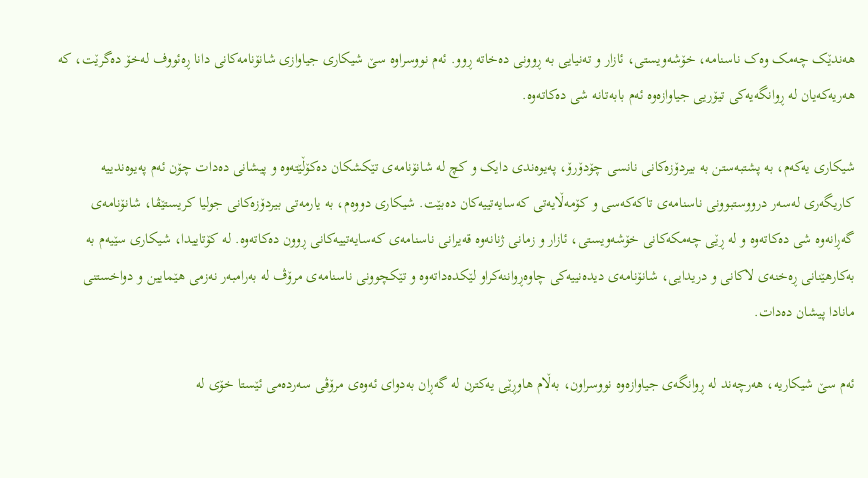هەندێک چەمک وەک ناسنامە، خۆشەویستی، ئازار و تەنیایی بە ڕوونی دەخاتە ڕوو. ئەم نووسراوە سێ شیکاری جیاوازی شانۆنامەکانی دانا ڕەئووف لەخۆ دەگرێت، کە هەریەکەیان لە ڕوانگەیەکی تیۆریی جیاوازەوە ئەم بابەتانە شی دەکاتەوە.

شیکاری یەکەم، بە پشتبەستن بە بیردۆزەکانی نانسی چۆدۆرۆ، پەیوەندی دایک و کچ لە شانۆنامەی تێکشکان دەکۆڵێتەوە و پیشانی دەدات چۆن ئەم پەیوەندییە کاریگەری لەسەر درووستبوونی ناسنامەی تاکەکەسی و کۆمەڵایەتی کەسایەتییەکان دەبێت. شیکاری دووەم، بە یارمەتی بیردۆزەکانی جولیا کریستێڤا، شانۆنامەی گەڕانەوە شی دەکاتەوە و لە ڕێی چەمکەکانی خۆشەویستی، ئازار و زمانی ژنانەوە قەیرانی ناسنامەی کەسایەتییەکانی ڕوون دەکاتەوە. لە کۆتاییدا، شیکاری سێیەم بە بەکارهێنانی ڕەخنەی لاکانی و دریدایی، شانۆنامەی دیدەنییەکی چاوەڕواننەکراو لێکدەداتەوە و تێکچوونی ناسنامەی مرۆڤ لە بەرامبەر نەزمی هێمایین و دواخستنی مانادا پیشان دەدات.

ئەم سێ شیکاریە، هەرچەند لە ڕوانگەی جیاوازەوە نووسراون، بەڵام هاوڕێی یەکترن لە گەڕان بەدوای ئەوەی مرۆڤی سەردەمی ئێستا خۆی لە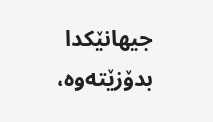جیهانێکدا بدۆزێتەوە،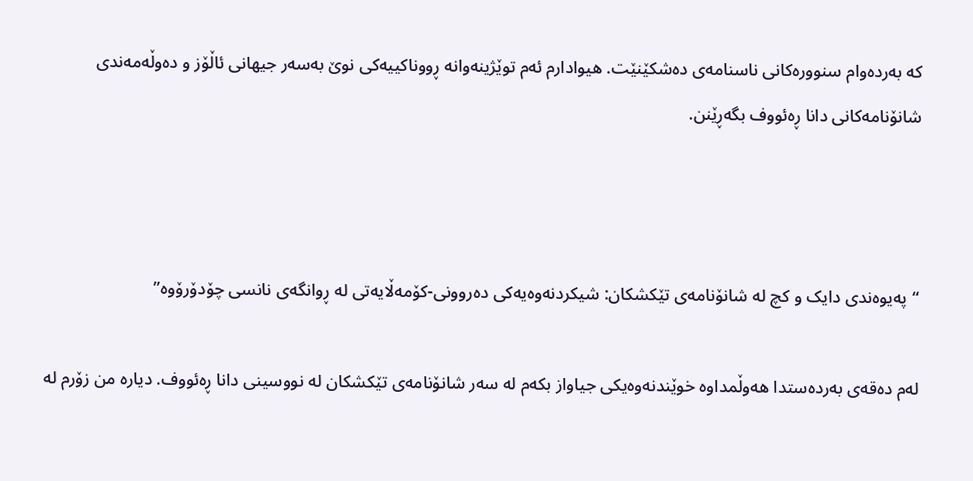کە بەردەوام سنوورەکانی ناسنامەی دەشکێنێت. هیوادارم ئەم توێژینەوانە ڕووناکییەکی نوێ بەسەر جیهانی ئاڵۆز و دەوڵەمەندی شانۆنامەکانی دانا ڕەئووف بگەڕێنن.



“پەیوەندی دایک و کچ لە شانۆنامەی تێکشکان: شیکردنەوەیەکی دەروونی-کۆمەڵایەتی لە ڕوانگەی نانسی چۆدۆرۆوە”

لەم دەقەی بەردەستدا هەوڵمداوە خوێندنەوەیکی جیاواز بکەم لە سەر شانۆنامەی تێکشکان لە نووسینی دانا ڕەئووف. دیارە من زۆرم لە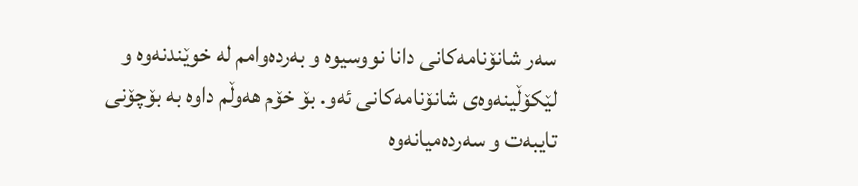سەر شانۆنامەکانی دانا نووسیوە و بەردەوامم لە خوێندنەوە و لێکۆڵینەوەی شانۆنامەکانی ئەو. بۆ خۆم هەوڵم داوە بە بۆچۆنی تایبەت و سەردەمیانەوە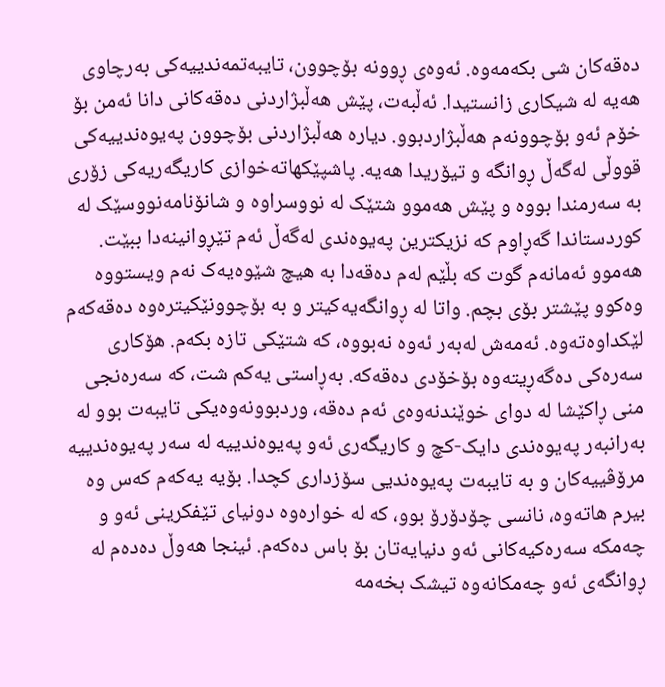دەقەکان شی بکەمەوە. ئەوەی ڕوونە بۆچوون، تایبەتمەندییەکی بەرچاوی هەیە لە شیکاری زانستیدا. ئەڵبەت، پێش هەڵبژاردنی دەقەکانی دانا ئەمن بۆ خۆم ئەو بۆچوونەم هەڵبژاردبوو. دیارە هەڵبژاردنی بۆچوون پەیوەندییەکی قووڵی لەگەڵ ڕوانگە و تیۆریدا هەیە. پاشپێکهاتەخوازی کاریگەریەکی زۆری بە سەرمندا بووە و پێش هەموو شتێک لە نووسراوە و شانۆنامەنووسێک لە کوردستاندا گەڕاوم کە نزیکترین پەیوەندی لەگەڵ ئەم تێڕوانینەدا ببێت. هەموو ئەمانەم گوت کە بڵێم لەم دەقەدا بە هیچ شێوەیەک نەم ویستووە وەکوو پێشتر بۆی بچم. واتا لە ڕوانگەیەکیتر و بە بۆچوونێکیترەوە دەقەکەم لێکداوەتەوە. ئەمەش لەبەر ئەوە نەبووە، کە شتێکی تازە بکەم. هۆکاری سەرەکی دەگەڕیتەوە بۆخۆدی دەقەکە. بەڕاستی یەکم شت، کە سەرەنجی منی ڕاکێشا لە دوای خوێندنەوەی ئەم دەقە، وردبوونەوەیکی تایبەت بوو لە بەرانبەر پەیوەندی دایک-کچ و کاریگەری ئەو پەیوەندییە لە سەر پەیوەندییە مرۆڤییەکان و بە تایبەت پەیوەندیی سۆزداری کچدا. بۆیە یەکەم کەس وە بیرم هاتەوە، نانسی چۆدۆرۆ بوو، کە لە خوارەوە دونیای تێفکرینی ئەو و چەمکە سەرەکیەکانی ئەو دنیایەتان بۆ باس دەکەم. ئینجا هەوڵ دەدەم لە ڕوانگەی ئەو چەمکانەوە تیشک بخەمە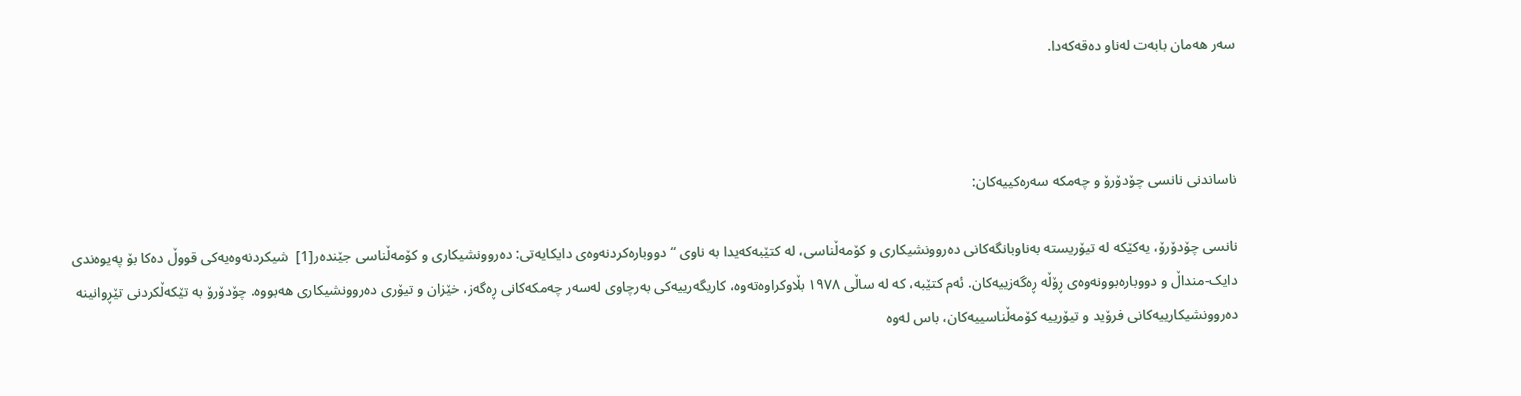سەر هەمان بابەت لەناو دەقەکەدا.



ناساندنی نانسی چۆدۆرۆ و چەمکە سەرەکییەکان:

نانسی چۆدۆرۆ، یەکێکە لە تیۆریستە بەناوبانگەکانی دەروونشیکاری و کۆمەڵناسی، لە کتێبەکەیدا بە ناوی “دووبارەکردنەوەی دایکایەتی: دەروونشیکاری و کۆمەڵناسی جێندەر[1]  شیکردنەوەیەکی قووڵ دەکا بۆ پەیوەندی دایک-منداڵ و دووبارەبوونەوەی ڕۆڵە ڕەگەزییەکان. ئەم کتێبە، کە لە ساڵی ١٩٧٨ بڵاوکراوەتەوە، کاریگەرییەکی بەرچاوی لەسەر چەمکەکانی ڕەگەز، خێزان و تیۆری دەروونشیکاری هەبووە. چۆدۆرۆ بە تێکەڵکردنی تێڕوانینە دەروونشیکارییەکانی فرۆید و تیۆرییە کۆمەڵناسییەکان، باس لەوە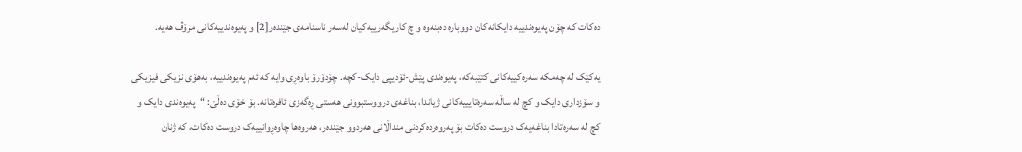دەکات کە چۆن پەیوەندییە دایکانەکان دووبارە دەبنەوە و چ کاریگەرییەکیان لەسەر ناسنامەی جێندەر[2] و پەیوەندییەکانی مرۆڤ هەیە.

یەکێک لە چەمکە سەرەکییەکانی کتێبەکە، پەیوەندی پێش-ئۆدیپی دایک-کچە. چۆدۆرۆ باوەڕی وایە کە ئەم پەیوەندییە، بەهۆی نزیکی فیزیکی و سۆزداری دایک و کچ لە ساڵە سەرەتایییەکانی ژیاندا، بناغەی درووستبوونی هەستی ڕەگەزی ئافرەتانە. بۆ خۆی دەڵێ: “پەیوەندی دایک و کچ لە سەرەتادا بناغەیەک دروست دەکات بۆ پەروەردەکردنی منداڵانی ھەردوو جێندەر، ھەروەھا چاوەڕوانییەک دروست دەکات، کە ژنان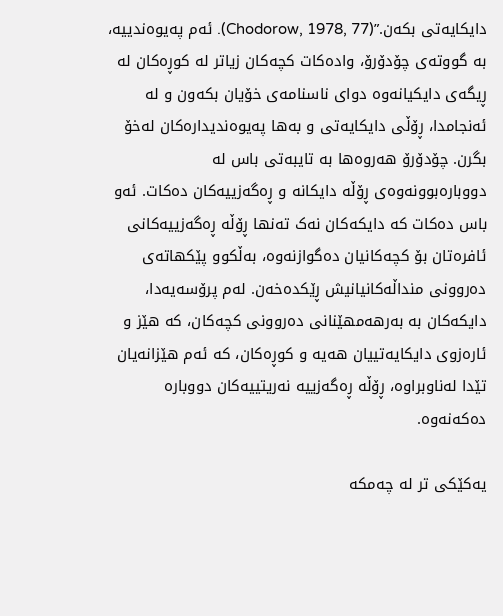دایکایەتی بکەن.”(Chodorow, 1978, 77). ئەم پەیوەندییە، بە گووتەی چۆدۆرۆ، وادەکات کچەکان زیاتر لە کوڕەکان لە ڕیگەی دایکیانەوە دوای ناسنامەی خۆیان بکەون و لە ئەنجامدا، ڕۆڵی دایکایەتی و بەها پەیوەندیدارەکان لەخۆ بگرن. چۆدۆرۆ هەروەها بە تایبەتی باس لە دووبارەبوونەوەی ڕۆڵە دایکانە و ڕەگەزییەکان دەکات. ئەو باس دەکات کە دایکەکان نەک تەنها ڕۆڵە ڕەگەزییەکانی ئافرەتان بۆ کچەکانیان دەگوازنەوە، بەڵکوو پێکهاتەی دەروونی منداڵەکانیانیش ڕێکدەخەن. لەم پرۆسەیەدا، دایکەکان بە بەرهەمهێنانی دەروونی کچەکان، کە هێز و ئارەزوی دایکایەتییان هەیە و کوڕەکان، کە ئەم هێزانەیان تێدا لەناوبراوە، ڕۆڵە ڕەگەزییە نەریتییەکان دووبارە دەکەنەوە.

یەکێکی تر لە چەمکە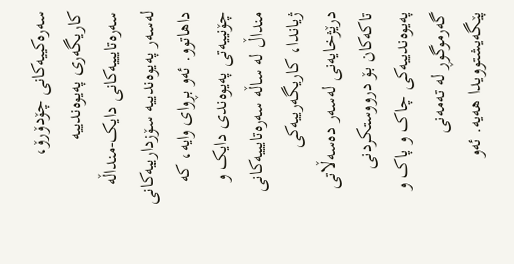سەرەکییەکانی چۆدۆرۆ، کاریگەری پەیوەندییە سەرەتایییەکانی دایک-منداڵە لەسەر پەیوەندییە سۆزدارییەکانی داهاتوو. ئەو بڕوای وایە، کە چۆنییەتی پەیوەندی دایک و منداڵ لە ساڵە سەرەتایییەکانی ژیاندا، کاریگەرییەکی درێژخایەنی لەسەر دەسەڵاتی تاکەکان بۆ درووستکردنی پەیوەندییەکی چاک و پاک و گەرموگوڕ لە تەمەنی پێگەیشتوویدا هەیە. ئەو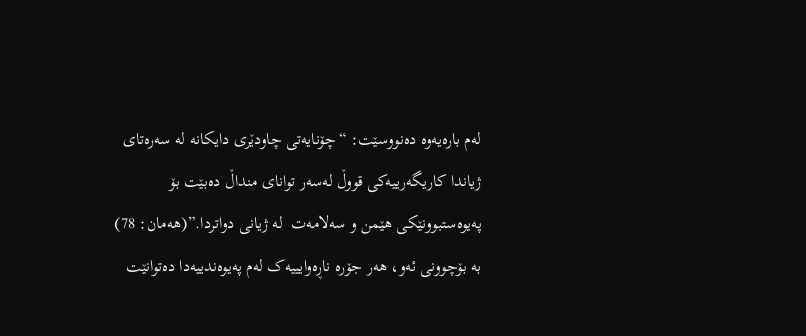لەم بارەیەوە دەنووسێت: “چۆنایەتی چاودێری دایکانە لە سەرەتای ژیاندا کاریگەرییەکی قووڵ لەسەر توانای منداڵ دەبێت بۆ پەیوەستبوونێکی هێمن و سەلامەت  لە ژیانی دواتردا.”(هەمان: 78)  بە بۆچوونی ئەو، هەر جۆرە ناڕەوایییەک لەم پەیوەندییەدا دەتوانێت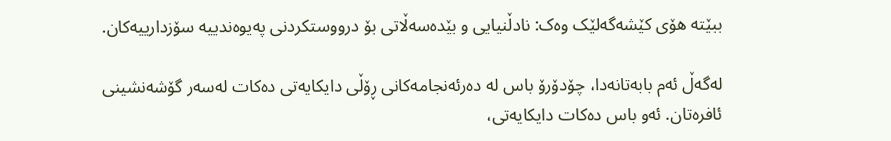ببێتە هۆی کێشەگەلێک وەک: نادڵنیایی و بێدەسەڵاتی بۆ درووستکردنی پەیوەندییە سۆزدارییەکان.

لەگەڵ ئەم بابەتانەدا، چۆدۆرۆ باس لە دەرئەنجامەکانی ڕۆڵی دایکایەتی دەکات لەسەر گۆشەنشینی ئافرەتان. ئەو باس دەکات دایکایەتی،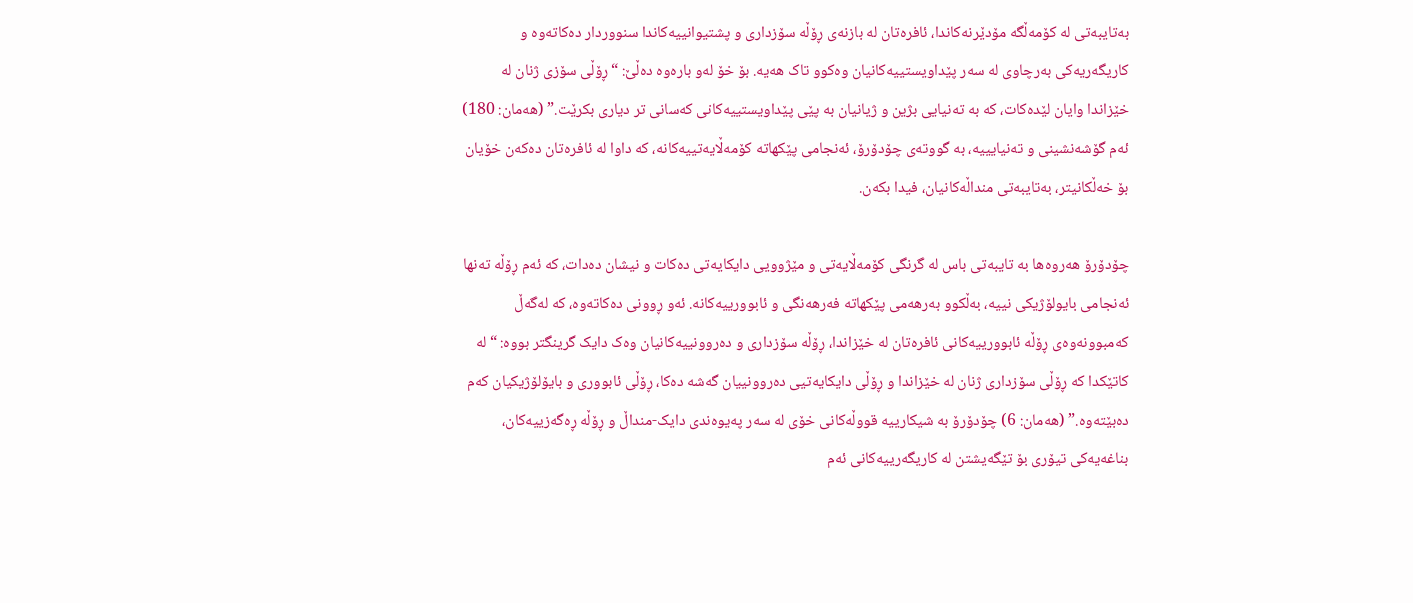بەتایبەتی لە کۆمەڵگە مۆدێرنەکاندا، ئافرەتان لە بازنەی ڕۆڵە سۆزداری و پشتیوانییەکاندا سنووردار دەکاتەوە و کاریگەریەکی بەرچاوی لە سەر پێداویستییەکانیان وەکوو تاک هەیە. بۆ خۆ لەو بارەوە دەڵێ: “ڕۆڵی سۆزی ژنان لە خێزاندا وایان لێدەکات، کە بە تەنیایی بژین و ژیانیان بە پێی پێداویستییەکانی کەسانی تر دیاری بکرێت.” (هەمان: 180) ئەم گۆشەنشینی و تەنیایییە، بە گووتەی چۆدۆرۆ، ئەنجامی پێکهاتە کۆمەڵایەتییەکانە، کە داوا لە ئافرەتان دەکەن خۆیان بۆ خەڵکانیتر، بەتایبەتی منداڵەکانیان، فیدا بکەن.

چۆدۆرۆ هەروەها بە تایبەتی باس لە گرنگی کۆمەڵایەتی و مێژوویی دایکایەتی دەکات و نیشان دەدات، کە ئەم ڕۆڵە تەنها ئەنجامی بایولۆژیکی نییە، بەڵکوو بەرهەمی پێکهاتە فەرهەنگی و ئابوورییەکانە. ئەو ڕوونی دەکاتەوە، کە لەگەڵ کەمبوونەوەی ڕۆڵە ئابوورییەکانی ئافرەتان لە خێزاندا، ڕۆڵە سۆزداری و دەروونییەکانیان وەک دایک گرینگتر بووە: “لە کاتێکدا کە ڕۆڵی سۆزداری ژنان لە خێزاندا و ڕۆڵی دایکایەتیی دەروونییان گەشە دەکا، ڕۆڵی ئابووری و بایۆلۆژیکیان کەم دەبێتەوە.” (هەمان: 6) چۆدۆرۆ بە شیکارییە قووڵەکانی خۆی لە سەر پەیوەندی دایک-منداڵ و ڕۆڵە ڕەگەزییەکان، بناغەیەکی تیۆری بۆ تێگەیشتن لە کاریگەرییەکانی ئەم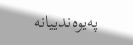پەیوەندییانە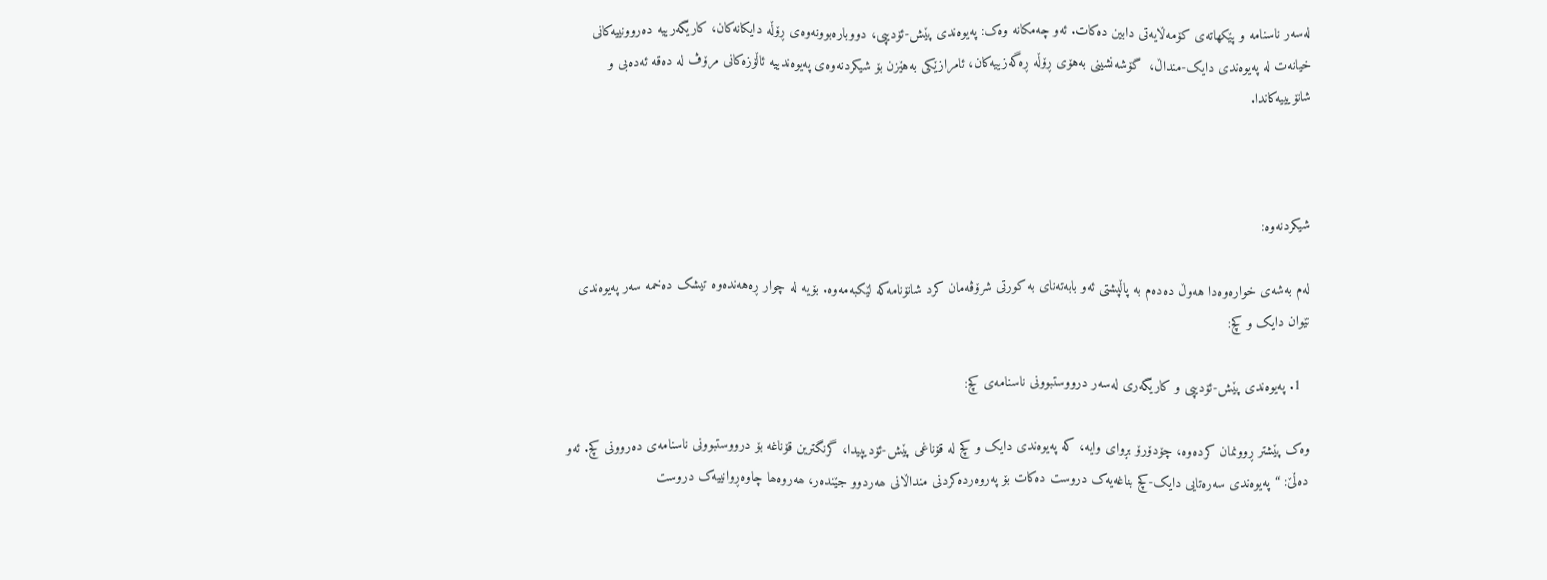لەسەر ناسنامە و پێکهاتەی کۆمەڵایەتی دابین دەکات. ئەو چەمکانە وەک: پەیوەندی پێش-ئۆدیپی، دووبارەبوونەوەی ڕۆڵە دایکانەکان، کاریگەرییە دەروونییەکانی خیانەت لە پەیوەندی دایک-منداڵ،  گۆشەنشینی بەهۆی ڕۆڵە ڕەگەزییەکان، ئامرازێکی بەهێزن بۆ شیکردنەوەی پەیوەندییە ئاڵۆزەکانی مرۆڤ لە دەقە ئەدەبی و شانۆیییەکاندا.



شیکردنەوە:

لەم بەشەی خوارەوەدا هەوڵ دەدەم بە پاڵپشتی ئەو بابەتەنای بە کورتی شرۆڤەمان کرد شانۆنامەکە لێکبەمەوە. بۆیە لە چوار ڕەهەندەوە تیشک دەخمە سەر پەیوەندی نێوان دایک و کچ:

  1. پەیوەندی پێش-ئۆدیپی و کاریگەری لەسەر درووستبوونی ناسنامەی کچ:

وەک پێشتر ڕوونمان کردەوە، چۆدۆرۆ بڕوای وایە، کە پەیوەندی دایک و کچ لە قۆناغی پێش-ئۆدیپیدا، گرنگترین قۆناغە بۆ درووستبوونی ناسنامەی دەروونی کچ. ئەو دەڵێ: “پەیوەندی سەرەتایی دایک-کچ بناغەیەک دروست دەکات بۆ پەروەردەکردنی منداڵانی ھەردوو جێندەر، ھەروەھا چاوەڕوانییەک دروست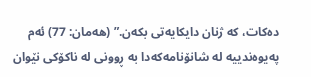دەکات، کە ژنان دایکایەتی بکەن.” (هەمان: 77) ئەم پەیوەندییە لە شانۆنامەکەدا بە ڕوونی لە ناکۆکی نێوان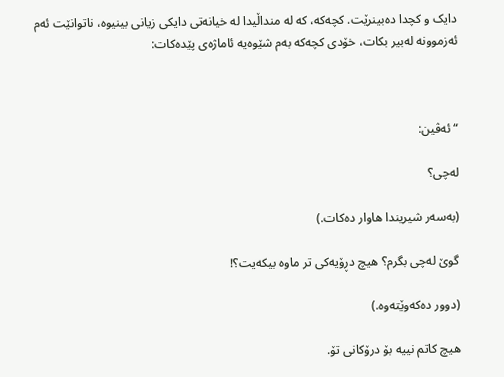دایک و کچدا دەبینرێت. کچەکە، کە لە منداڵیدا لە خیانەتی دایکی زیانی بینیوە، ناتوانێت ئەم ئەزموونە لەبیر بکات، خۆدی کچەکە بەم شێوەیە ئاماژەی پێدەکات:



“ئەڤین:

لەچی؟

(بەسەر شیریندا هاوار دەکات.)

گوێ لەچی بگرم؟ هیچ دڕۆیەکی تر ماوە بیکەیت؟!

(دوور دەکەوێتەوە.)

هیچ کاتم نییە بۆ درۆکانی تۆ.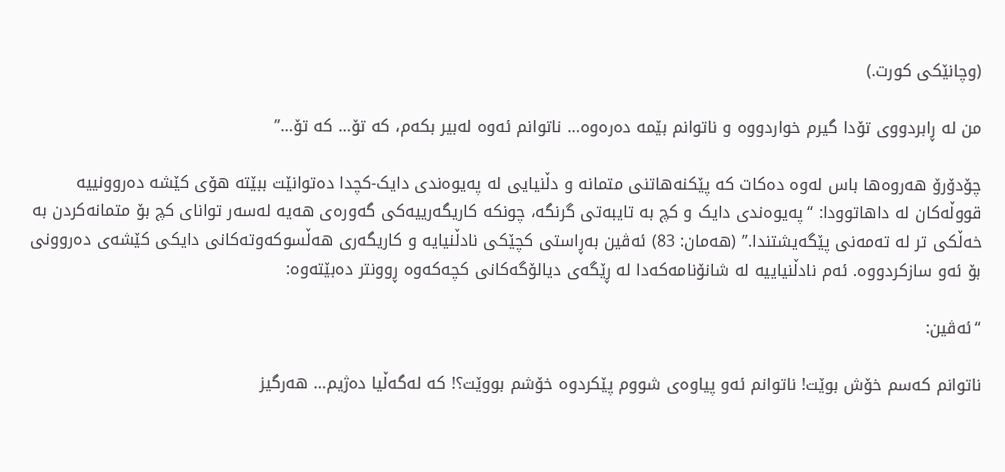(وچانێکی کورت.)

من لە ڕابردووی تۆدا گیرم خواردووە و ناتوانم بێمە دەرەوە… ناتوانم ئەوە لەبیر بکەم، کە تۆ… کە تۆ…”

چۆدۆرۆ هەروەها باس لەوە دەکات کە پێکنەهاتنی متمانە و دڵنیایی لە پەیوەندی دایک-کچدا دەتوانێت ببێتە هۆی کێشە دەروونییە قووڵەکان لە داهاتوودا: “پەیوەندی دایک و کچ بە تایبەتی گرنگە، چونکە کاریگەرییەکی گەورەی ھەیە لەسەر توانای کچ بۆ متمانەکردن بە خەڵکی تر لە تەمەنی پێگەیشتندا.” (هەمان: 83) ئەڤین بەڕاستی کچێکی نادڵنیایە و کاریگەری هەڵسوکەوتەکانی دایکی کێشەی دەروونی بۆ ئەو سازکردووە. ئەم نادڵنیاییە لە شانۆنامەکەدا لە ڕێگەی دیالۆگەکانی کچەکەوە ڕوونتر دەبێتەوە:

“ئەڤین:

ناتوانم کەسم خۆش بوێت! ناتوانم ئەو پیاوەی شووم پێکردوە خۆشم بووێت؟! کە لەگەڵیا دەژیم… هەرگیز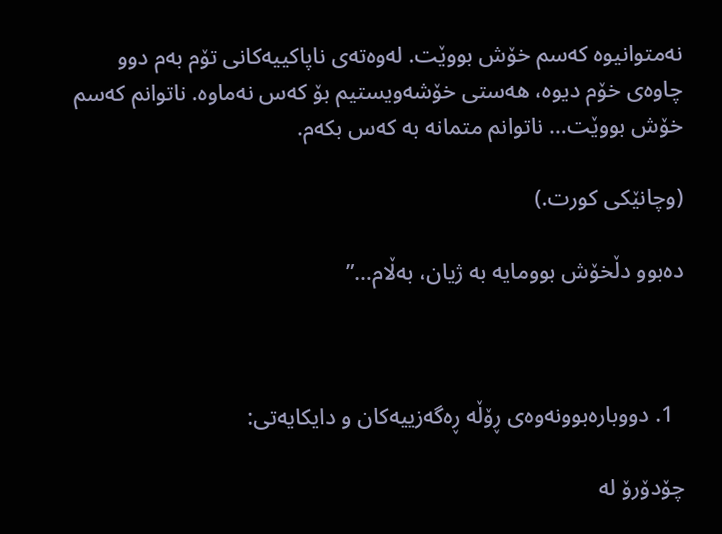نەمتوانیوە کەسم خۆش بووێت. لەوەتەی ناپاکییەکانی تۆم بەم دوو چاوەی خۆم دیوە، هەستی خۆشەویستیم بۆ کەس نەماوە. ناتوانم کەسم خۆش بووێت… ناتوانم متمانە بە کەس بکەم.

(وچانێکی کورت.)

دەبوو دڵخۆش بوومایە بە ژیان، بەڵام…”



  1. دووبارەبوونەوەی ڕۆڵە ڕەگەزییەکان و دایکایەتی:

چۆدۆرۆ لە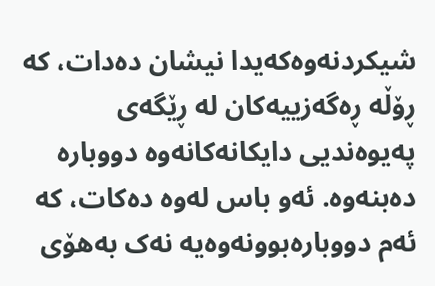شیکردنەوەکەیدا نیشان دەدات، کە ڕۆڵە ڕەگەزییەکان لە ڕێگەی پەیوەندیی دایکانەکانەوە دووبارە دەبنەوە. ئەو باس لەوە دەکات، کە ئەم دووبارەبوونەوەیە نەک بەهۆی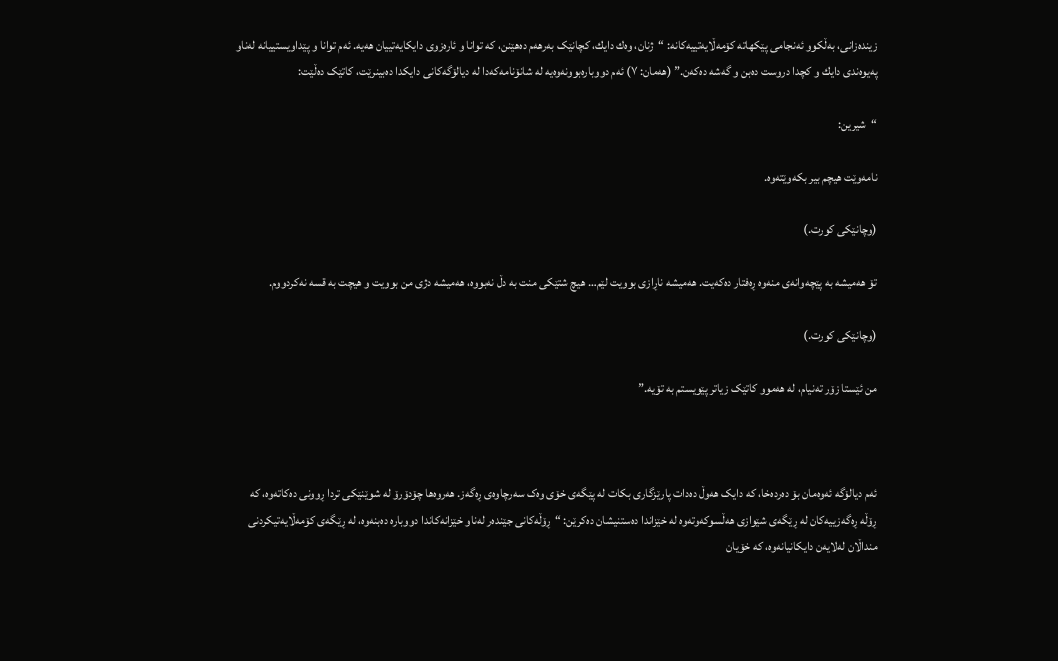زیندەزانی، بەڵکوو ئەنجامی پێکهاتە کۆمەڵایەتییەکانە: “ژنان، وەك دایك، كچانێک بەرھەم دەھێنن، كە توانا و ئارەزوی دایكایەتییان ھەیە. ئەم توانا و پێداویستییانە لەناو پەیوەندی دایك و كچدا دروست دەبن و گەشە دەكەن.” (هەمان: ٧) ئەم دووبارەبوونەوەیە لە شانۆنامەکەدا لە دیالۆگەکانی دایکدا دەبینرێت، کاتێک دەڵێت:

“شیرین:

نامەوێت هیچم بیر بکەوێتەوە.

(وچانێکی کورت.)

تۆ هەمیشە بە پێچەوانەی منەوە ڕەفتار دەکەیت. هەمیشە ناڕازی بوویت لێم… هیچ شتێکی منت بە دڵ نەبووە، هەمیشە دژی من بوویت و هیچت بە قسە نەکردووم.

(وچانێکی کورت.)

من ئێستا زۆر تەنیام، لە هەموو کاتێک زیاتر پێویستم بە تۆیە.”



ئەم دیالۆگە ئەوەمان بۆ دەردەخا، کە دایک هەوڵ دەدات پارێزگاری بکات لە پێگەی خۆی وەک سەرچاوەی ڕەگەز. هەروەها چۆدۆرۆ لە شوێنێکی تردا ڕوونی دەکاتەوە، کە ڕۆڵە ڕەگەزییەکان لە ڕێگەی شێوازی هەڵسوکەوتەوە لە خێزاندا دەستنیشان دەکرێن: “ڕۆڵەکانی جێندەر لەناو خێزانەکاندا دووبارە دەبنەوە، لە ڕێگەی کۆمەڵایەتیکردنی منداڵان لەلایەن دایکانیانەوە، کە خۆیان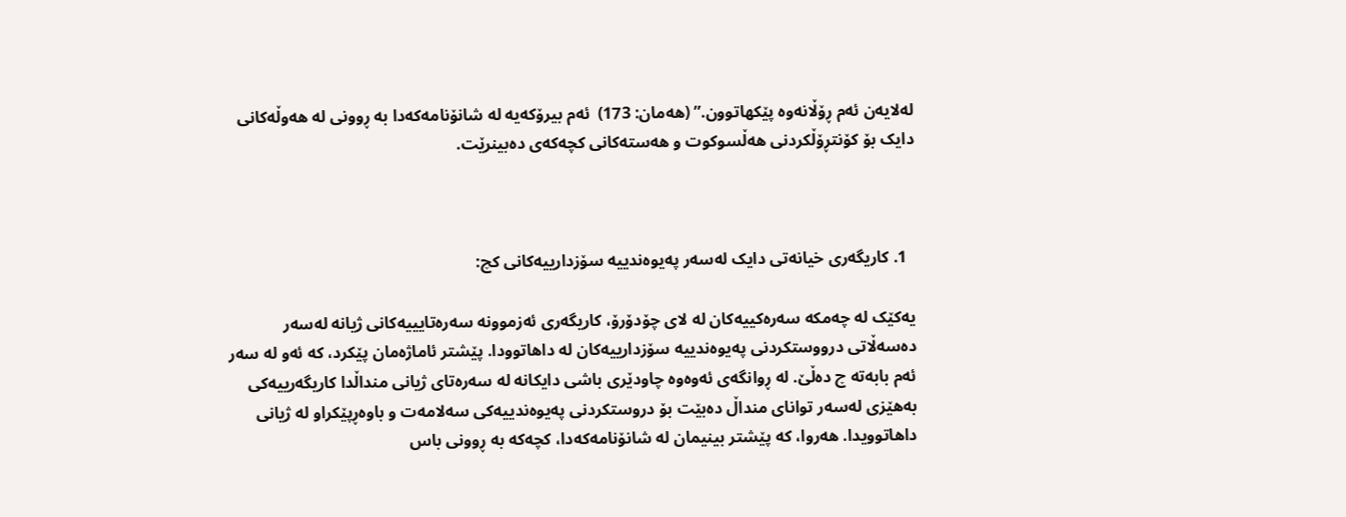لەلایەن ئەم ڕۆڵانەوە پێکهاتوون.” (هەمان: 173)  ئەم بیرۆکەیە لە شانۆنامەکەدا بە ڕوونی لە هەوڵەکانی دایک بۆ کۆنتڕۆڵکردنی هەڵسوکوت و هەستەکانی کچەکەی دەبینرێت.



  1. کاریگەری خیانەتی دایک لەسەر پەیوەندییە سۆزدارییەکانی کچ:

یەکێک لە چەمکە سەرەکییەکان لە لای چۆدۆرۆ، کاریگەری ئەزموونە سەرەتایییەکانی ژیانە لەسەر دەسەڵاتی درووستکردنی پەیوەندییە سۆزدارییەکان لە داهاتوودا. پێشتر ئاماژەمان پێکرد، کە ئەو لە سەر ئەم بابەتە چ دەڵێ. لە ڕوانگەی ئەوەوە چاودێری باشی دایکانە لە سەرەتای ژیانی منداڵدا کاریگەرییەکی بەهێزی لەسەر توانای منداڵ دەبێت بۆ دروستکردنی پەیوەندییەکی سەلامەت و باوەڕپێکراو لە ژیانی داهاتوویدا. هەروا، کە پێشتر بینیمان لە شانۆنامەکەدا، کچەکە بە ڕوونی باس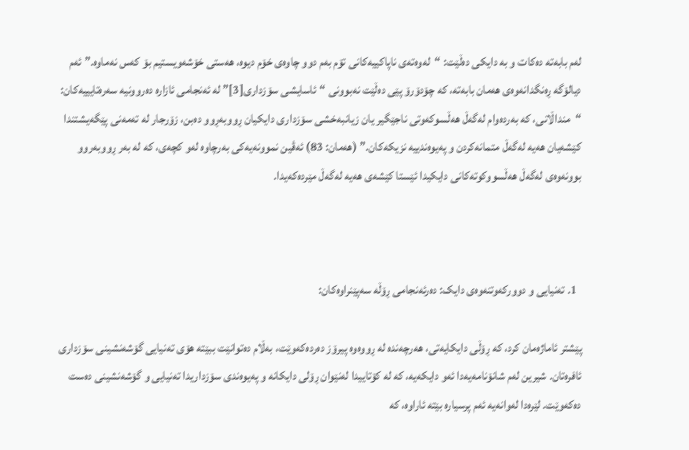لەم بابەتە دەکات و بە دایکی دەڵێت: “لەوەتەی ناپاکییەکانی تۆم بەم دوو چاوەی خۆم دیوە، هەستی خۆشەویستیم بۆ کەس نەماوە.” ئەم دیالۆگە ڕەنگدانەوەی هەمان بابەتە، کە چۆدۆرۆ پێی دەڵێت نەبوونی “ئاسایشی سۆزداری[3]” لە ئەنجامی ئازارە دەروونیە سەرەتایییەکان: “منداڵانی، کە بەردەوام لەگەڵ ھەڵسوکەوتی ناجێگیر یان زیانبەخشی سۆزداری دایکیان ڕووبەڕوو دەبن، زۆرجار لە تەمەنی پێگەیشتندا کێشەیان ھەیە لەگەڵ متمانەکردن و پەیوەندییە نزیکەکان.” (هەمان: 83) ئەڤین نموونەیەکی بەرچاوە لەو کچەی، کە لە بەر ڕووبەروو بوونەوەی لەگەڵ هەڵسووکوتەکانی دایکیدا ئێستا کێشەی هەیە لەگەڵ مێردەکەیدا.



  1. تەنیایی و دوورکەوتنەوەی دایک: دەرئەنجامی ڕۆڵە سەپێنراوەکان:

پێشتر ئاماژەمان کرد، کە ڕۆڵی دایکایەتی، هەرچەندە لە ڕووەوە پیرۆز دەردەکەوێت، بەڵام دەتوانێت ببێتە هۆی تەنیایی گۆشەنشینی سۆزداری ئافرەتان. شیرین لەم شانۆنامەیەدا ئەو دایکەیە، کە لە کۆتاییدا لەنێوان ڕۆلی دایکانە و پەیوەندی سۆزداریدا تەنیایی و گۆشەنشینی دەست دەکەوێت. لێرەدا لەوانەیە ئەم پرسیارە بێتە ئاراوە، کە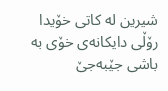شیرین لە کاتی خۆیدا رۆڵی دایکانەی خۆی بە باشی جێبەجێ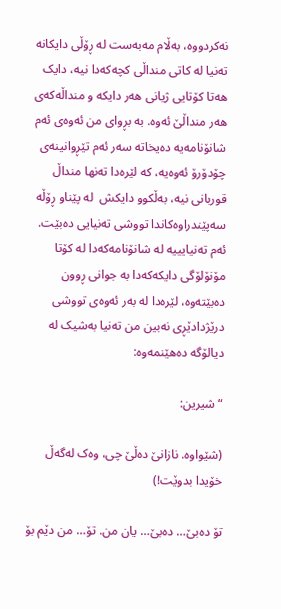نەکردووە، بەڵام مەبەست لە ڕۆڵی دایکانە تەنیا لە کاتی منداڵی کچەکەدا نیە، دایک هەتا کۆتایی ژیانی هەر دایکە و منداڵەکەی هەر منداڵێ ئەوە. بە بڕوای من ئەوەی ئەم شانۆنامەیە دەیخاتە سەر ئەم تێڕوانینەی چۆدۆرۆ ئەوەیە، کە لێرەدا تەنها منداڵ قوربانی نیە، بەڵکوو دایکش  لە پێناو ڕۆڵە سەپێندراوەکاندا تووشی تەنیایی دەبێت. ئەم تەنیایییە لە شانۆنامەکەدا لە کۆتا مۆنۆلۆگی دایکەکەدا بە جوانی ڕوون دەبێتەوە، لێرەدا لە بەر ئەوەی تووشی درێژدادێڕی نەبین من تەنیا بەشیک لە دیالۆگە دەهێنمەوە:

“شیرین:

(شێواوە. نازانێ دەڵێ چی، وەک له‌گه‌ڵ خۆیدا بدوێت!)

تۆ ده‌بێ… دەبێ… یان من. تۆ… من دێم بۆ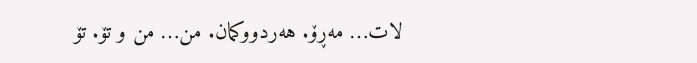لات… مەڕۆ. هەردووکمان. من… من و تۆ. تۆ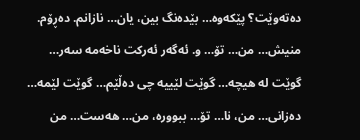دەتەوێت؟ پێکەوە… بێدەنگ بین، یان… نازانم. دەڕۆم. منیش… من… تۆ… و. ئەگەر ئەرکت ناخەمە سەر… گوێت لە هیچە… گوێت لێییە چی دەڵێم… گوێت لێمە… دەزانی… من، نا… تۆ… ببوورە، من… هەست… من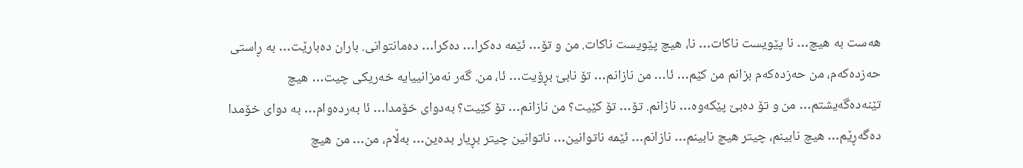هەست بە هیچ… نا پێویست ناکات… نا، هیچ پێویست ناکات. من و تۆ… ئێمە دەکرا… دەکرا… دەمانتوانی. باران دەبارێت… بە ڕاستی حەزدەکەم، من حەزدەکەم بزانم من کێم… ئا… من نازانم… تۆ نابێ بڕۆیت… ئا، من. گەر نەمزانییایە خەریکی چیت… هیچ تێنەدەگەیشتم… من و تۆ دەبێ پێکەوە… نازانم. تۆ… تۆ کێیت؟ من نازانم… تۆ کێیت؟ بەدوای خۆمدا… ئا بەردەوام… بە دوای خۆمدا دەگەڕێم… هیچ نابینم، چیتر هیچ نابینم… نازانم… ئێمە ناتوانین… ناتوانین چیتر بڕیار بدەین… بەڵام، من… من هیچ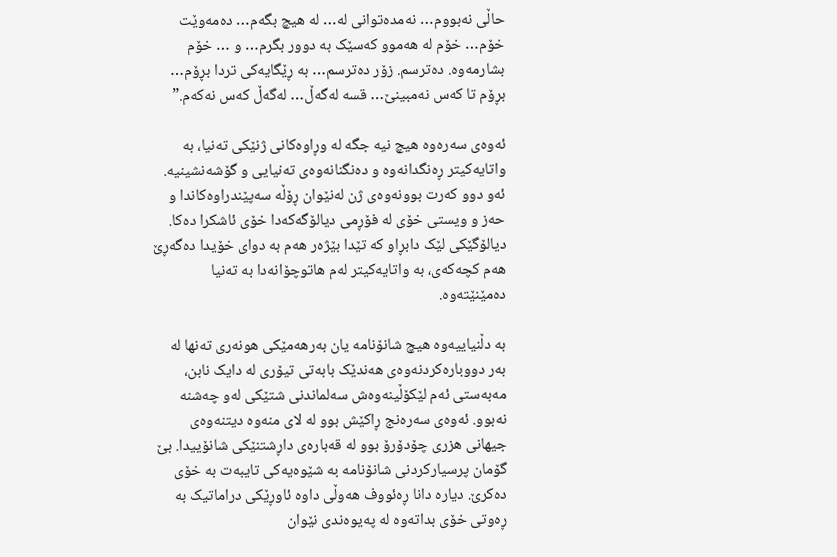حاڵی نەبووم… نەمدەتوانی لە… لە هیچ بگەم… دەمەوێت خۆم… خۆم لە هەموو کەسێک بە دوور بگرم… و … خۆم بشارمەوە. دەترسم. زۆر دەترسم… بە ڕێگایەکی تردا بڕۆم… بڕۆم تا کەس نەمبینێ… قسە لەگەڵ… لەگەڵ کەس نەکەم.”

ئەوەی سەرەوە هیچ نیە جگە لە وڕاوەکانی ژنێکی تەنیا، بە واتایەکیتر ڕەنگدانەوە و دەنگنانەوەی تەنیایی و گۆشەنشینیە. ئەو دوو کەرت بوونەوەی ژن لەنێوان ڕۆڵە سەپێندراوەکاندا و حەز و ویستی خۆی لە فۆڕمی دیالۆگەکەدا خۆی ئاشکرا دەکا. دیالۆگێکی لێک دابڕاو کە تێدا بێژەر هەم بە دوای خۆیدا دەگەڕێ هەم کچەکەی، بە واتایەکیتر لەم هاتوچۆانەدا بە تەنیا دەمێنێتەوە.

بە دڵنیاییەوە هیچ شانۆنامە یان بەرهەمێکی هونەری تەنها لە بەر دووبارەکردنەوەی هەندێک بابەتی تیۆری لە دایک نابن، مەبەستی ئەم لێکۆڵینەوەش سەلماندنی شتێکی لەو چەشنە نەبوو. ئەوەی سەرەنج ڕاکێش بوو لە لای منەوە دیتنەوەی جیهانی هزری چۆدۆرۆ بوو لە قەبارەی داڕشتنێکی شانۆییدا. بێ گۆمان پرسیارکردنی شانۆنامە بە شێوەیەکی تایبەت بە خۆی دەکرێ. دیارە دانا ڕەئووف هەوڵی داوە ئاوڕێکی دراماتیک بە ڕەوتی خۆی بداتەوە لە پەیوەندی نێوان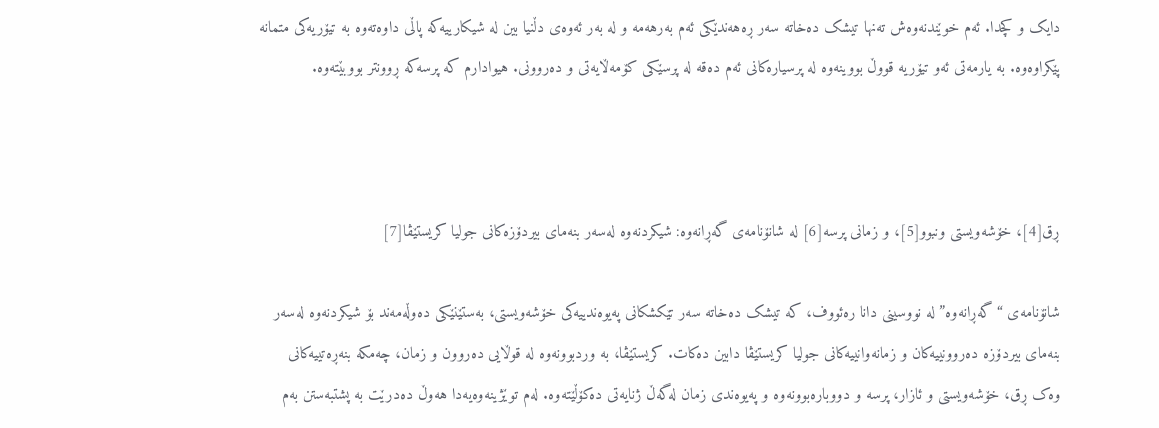دایک و کچدا. ئەم خوێندنەوەش تەنها تیشک دەخاتە سەر ڕەهەندێکی ئەم بەرهەمە و لە بەر ئەوەی دڵنیا بین لە شیکارییەکە پاڵی داوەتەوە بە تیۆریەکی متمانە پێکراوەوە. بە یارمەتی ئەو تیۆریە قووڵ بووینەوە لە پرسیارەکانی ئەم دەقە لە پرسێکی کۆمەڵایەتی و دەروونی. هیوادارم کە پرسەکە ڕوونتر بووبێتەوە.



ڕق[4]، خۆشەویستی ونبوو[5]، و زمانی پرسە[6] لە شانۆنامەی گەڕانەوە: شیکردنەوە لەسەر بنەمای بیردۆزەکانی جولیا کریستێڤا[7]

شانۆنامەی “گەڕانەوە” لە نووسینی دانا رەئووف، کە تیشک دەخاتە سەر تێکشکانی پەیوەندییەکی خۆشەویستی، بەستێنێکی دەوڵەمەند بۆ شیکردنەوە لەسەر بنەمای بیردۆزە دەروونییەکان و زمانەوانییەکانی جولیا کریستێڤا دابین دەکات. کریستێڤا، بە وردبوونەوە لە قوڵایی دەروون و زمان، چەمکە بنەڕەتییەکانی وەک ڕق، خۆشەویستی و ئازار، پرسە و دووبارەبوونەوە و پەیوەندی زمان لەگەڵ ژنایەتی دەکۆڵێتەوە. لەم توێژینەوەیەدا هەوڵ دەدرێت بە پشتبەستن بەم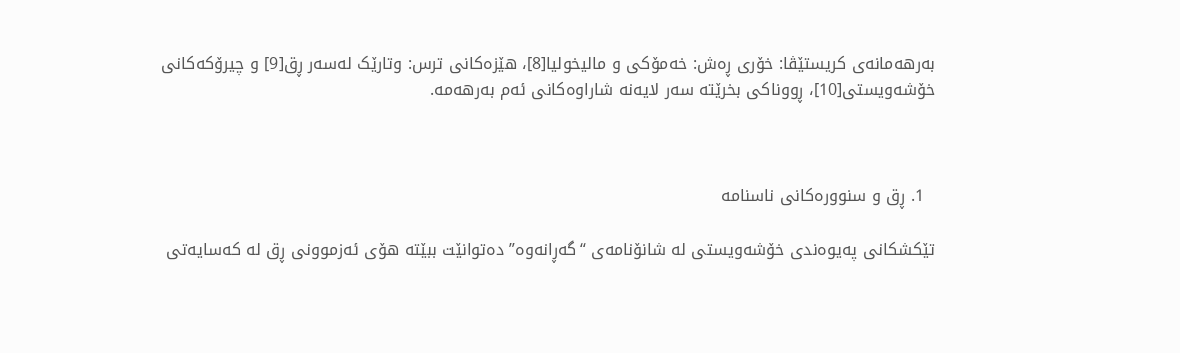بەرهەمانەی کریستێڤا: خۆری ڕەش: خەمۆکی و مالیخولیا[8]، هێزەکانی ترس: وتارێک لەسەر ڕق[9] و چیرۆکەکانی خۆشەویستی[10]، ڕووناکی بخرێتە سەر لایەنە شاراوەکانی ئەم بەرهەمە.



  1. ڕق و سنوورەکانی ناسنامە

تێکشکانی پەیوەندی خۆشەویستی لە شانۆنامەی “گەڕانەوە” دەتوانێت ببێتە هۆی ئەزموونی ڕق لە کەسایەتی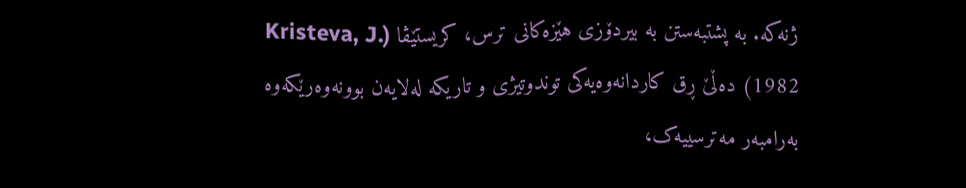ژنەکە. بە پشتبەستن بە بیردۆزی هێزەکانی ترس، کریستێڤا (Kristeva, J. 1982) دەڵێ ڕق کاردانەوەیەکی توندوتیژی و تاریکە لەلایەن بوونەوەرێکەوە بەرامبەر مەترسییەک،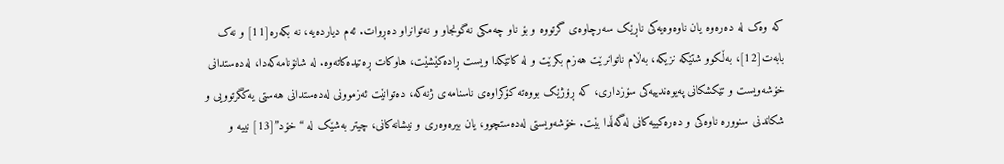کە وەک لە دەرەوە یان ناوەوەیەکی ناڕێک سەرچاوەی گرتووە و بۆ ناو چەمکی نەگونجاو و نەتوانراو دەڕوات. ئەم دیاردەیە، نە بکەرە[11] و نەک بابەت[12]، بەڵکوو شتێکە نزیکە، بەڵام ناتوانرێت هەزم بکرێت و لە کاتێکدا ویست ڕادەکێشێت، هاوکات ڕەتیدەکاتەوە. لە شانۆنامەکەدا، لەدەستدانی خۆشەویست و تێکشکانی پەیوەندییەکی سۆزداری، کە ڕۆژێک بووەتە کۆکراوەی ناسنامەی ژنەکە، دەتوانێت ئەزموونی لەدەستدانی هەستی یەکگرتوویی و شکاندنی سنوورە ناوەکی و دەرەکییەکانی لەگەڵدا بێت. خۆشەویستی لەدەستچوو، یان بیرەوەری و نیشانەکانی، چیتر بەشێک لە “خۆد”[13] نییە و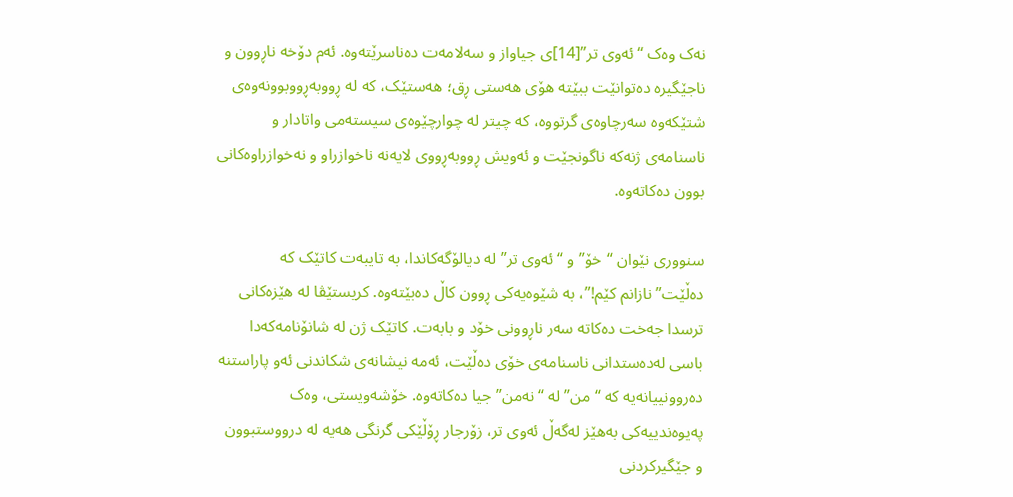نەک وەک “ئەوی تر”[14]ی جیاواز و سەلامەت دەناسرێتەوە. ئەم دۆخە ناڕوون و ناجێگیرە دەتوانێت ببێتە هۆی هەستی ڕق؛ هەستێک، کە لە ڕووبەڕووبوونەوەی شتێکەوە سەرچاوەی گرتووە، کە چیتر لە چوارچێوەی سیستەمی واتادار و ناسنامەی ژنەکە ناگونجێت و ئەویش ڕووبەڕووی لایەنە ناخوازراو و نەخوازراوەکانی بوون دەکاتەوە.

سنووری نێوان “خۆ” و “ئەوی تر” لە دیالۆگەکاندا، بە تایبەت کاتێک کە دەڵێت”نازانم کێم!”، بە شێوەیەکی ڕوون کاڵ دەبێتەوە. کریستێڤا لە هێزەکانی ترسدا جەخت دەکاتە سەر ناڕوونی خۆد و بابەت. کاتێک ژن لە شانۆنامەکەدا باسی لەدەستدانی ناسنامەی خۆی دەڵێت، ئەمە نیشانەی شکاندنی ئەو پاراستنە دەروونییانەیە کە “من” لە “نەمن” جیا دەکاتەوە. خۆشەویستی، وەک پەیوەندییەکی بەهێز لەگەڵ ئەوی تر، زۆرجار ڕۆڵێکی گرنگی هەیە لە درووستبوون و جێگیرکردنی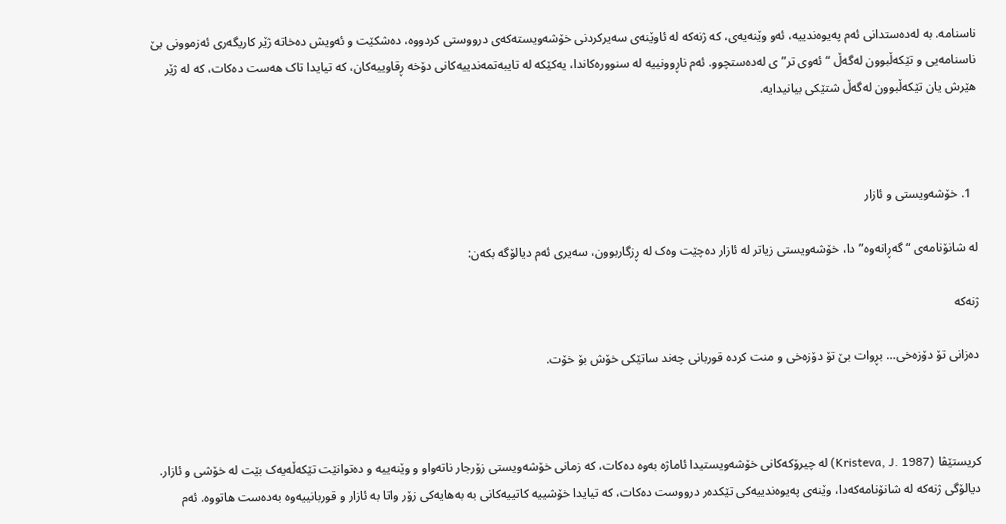ناسنامە. بە لەدەستدانی ئەم پەیوەندییە، ئەو وێنەیەی، کە ژنەکە لە ئاوێنەی سەیرکردنی خۆشەویستەکەی درووستی کردووە، دەشکێت و ئەویش دەخاتە ژێر کاریگەری ئەزموونی بێ ناسنامەیی و تێکەڵبوون لەگەڵ “ئەوی تر”ی لەدەستچوو. ئەم ناڕوونییە لە سنوورەکاندا، یەکێکە لە تایبەتمەندییەکانی دۆخە ڕقاوییەکان، کە تیایدا تاک هەست دەکات، کە لە ژێر هێرش یان تێکەڵبوون لەگەڵ شتێکی بیانیدایە.



  1. خۆشەویستی و ئازار

لە شانۆنامەی “گەڕانەوە”دا، خۆشەویستی زیاتر لە ئازار دەچێت وەک لە ڕزگاربوون، سەیری ئەم دیالۆگە بکەن:

ژنەکە

دەزانی تۆ دۆزەخی… بڕوات بێ تۆ دۆزەخی و منت کردە قوربانی چەند ساتێکی خۆش بۆ خۆت.



کریستێڤا (Kristeva, J. 1987) لە چیرۆکەکانی خۆشەویستیدا ئاماژە بەوە دەکات، کە زمانی خۆشەویستی زۆرجار ناتەواو و وێنەییە و دەتوانێت تێکەڵەیەک بێت لە خۆشی و ئازار. دیالۆگی ژنەکە لە شانۆنامەکەدا، وێنەی پەیوەندییەکی تێکدەر درووست دەکات، کە تیایدا خۆشییە کاتییەکانی بە بەهایەکی زۆر واتا بە ئازار و قوربانییەوە بەدەست هاتووە. ئەم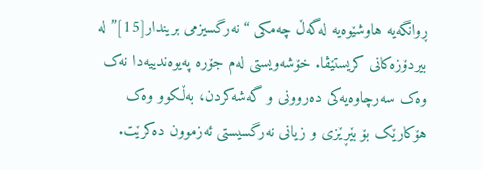ڕوانگەیە هاوشێوەیە لەگەڵ چەمکی “نەرگسیزمی بریندار[15]” لە بیردۆزەکانی کریستێڤا. خۆشەویستی لەم جۆرە پەیوەندییەدا نەک وەک سەرچاوەیەکی دەروونی و گەشەکردن، بەڵکوو وەک هۆکارێک بۆ بێڕێزی و زیانی نەرگسیستی ئەزموون دەکرێت.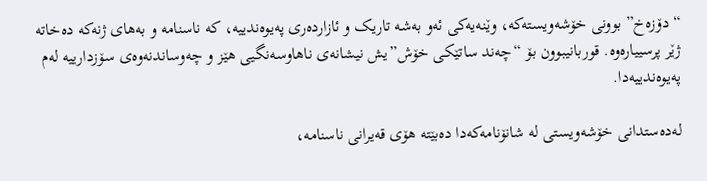“دۆزەخ” بوونی خۆشەویستەکە، وێنەیەکی ئەو بەشە تاریک و ئازاردەری پەیوەندییە، کە ناسنامە و بەهای ژنەکە دەخاتە ژێر پرسییارەوە. قوربانیبوون بۆ “چەند ساتێکی خۆش”یش نیشانەی ناهاوسەنگیی هێز و چەوساندنەوەی سۆزدارییە لەم پەیوەندییەدا.

لەدەستدانی خۆشەویستی لە شانۆنامەکەدا دەبێتە هۆی قەیرانی ناسنامە،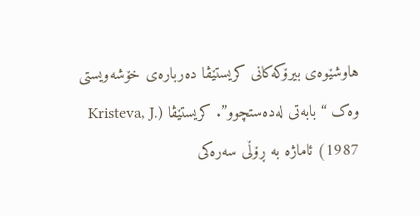هاوشێوەی بیرۆکەکانی کریستێڤا دەربارەی خۆشەویستی وەک “بابەتی لەدەستچوو”. کریستێڤا (Kristeva, J. 1987) ئاماژە بە ڕۆڵی سەرەکی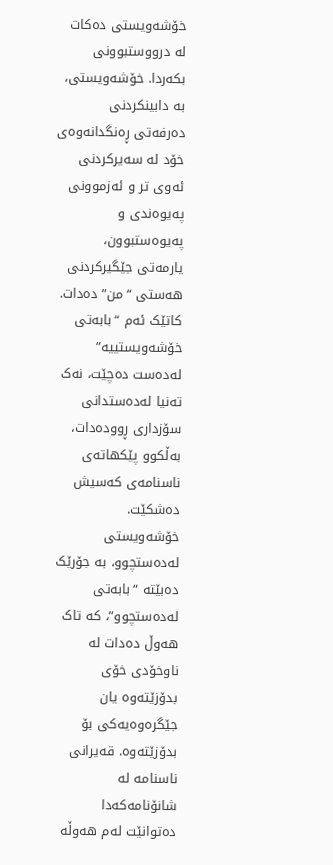خۆشەویستی دەکات لە درووستبوونی بکەردا. خۆشەویستی، بە دابینکردنی دەرفەتی ڕەنگدانەوەی خۆد لە سەیرکردنی ئەوی تر و ئەزموونی پەیوەندی و پەیوەستبوون، یارمەتی جێگیرکردنی هەستی “من” دەدات. کاتێک ئەم “بابەتی خۆشەویستییە” لەدەست دەچێت، نەک تەنیا لەدەستدانی سۆزداری ڕوودەدات، بەڵکوو پێکهاتەی ناسنامەی کەسیش دەشکێت. خۆشەویستی لەدەستچوو، بە جۆرێک دەبێتە “بابەتی لەدەستچوو”، کە تاک هەوڵ دەدات لە ناوخۆدی خۆی بدۆزێتەوە یان جێگرەوەیەکی بۆ بدۆزێتەوە. قەیرانی ناسنامە لە شانۆنامەکەدا دەتوانێت لەم هەوڵە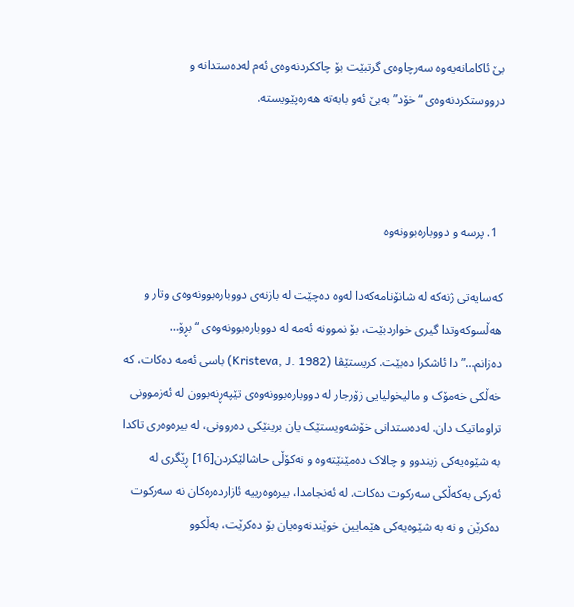بێ ئاکامانەیەوە سەرچاوەی گرتبێت بۆ چاککردنەوەی ئەم لەدەستدانە و درووستکردنەوەی “خۆد” بەبێ ئەو بابەتە هەرەپێویستە.



  1. پرسە و دووبارەبوونەوە

کەسایەتی ژنەکە لە شانۆنامەکەدا لەوە دەچێت لە بازنەی دووبارەبوونەوەی وتار و هەڵسوکەوتدا گیری خواردبێت، بۆ نموونە ئەمە لە دووبارەبوونەوەی “بڕۆ… دەزانم…”دا ئاشکرا دەبێت. کریستێڤا (Kristeva, J. 1982) باسی ئەمە دەکات، کە خەڵکی خەمۆک و مالیخولیایی زۆرجار لە دووبارەبوونەوەی تێپەڕنەبوون لە ئەزموونی تراوماتیک دان. لەدەستدانی خۆشەویستێک یان برینێکی دەروونی، لە بیرەوەری تاکدا بە شێوەیەکی زیندوو و چالاک دەمێنێتەوە و نەکۆڵی حاشالێکردن[16] ڕێگری لە ئەرکی بەکەڵکی سەرکوت دەکات. لە ئەنجامدا، بیرەوەرییە ئازاردەرەکان نە سەرکوت دەکرێن و نە بە شێوەیەکی هێمایین خوێندنەوەیان بۆ دەکرێت، بەڵکوو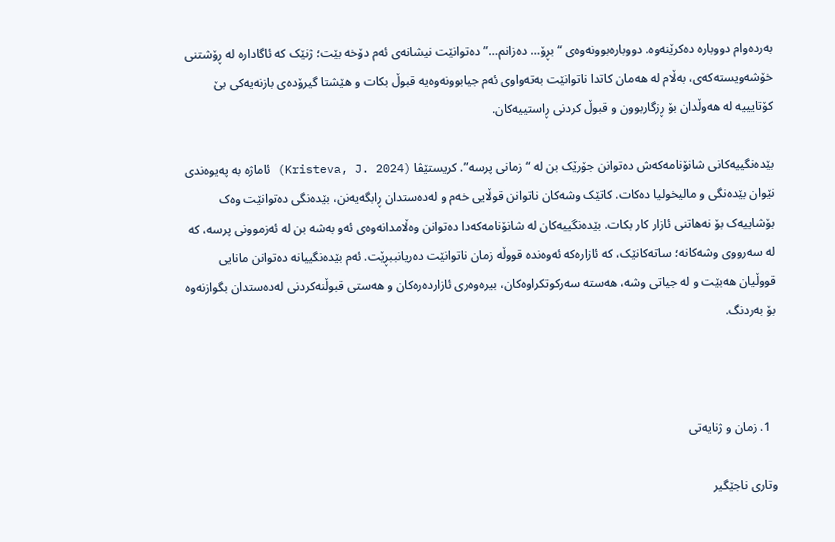بەردەوام دووبارە دەکرێنەوە. دووبارەبوونەوەی “بڕۆ… دەزانم…” دەتوانێت نیشانەی ئەم دۆخە بێت؛ ژنێک کە ئاگادارە لە ڕۆشتنی خۆشەویستەکەی، بەڵام لە هەمان کاتدا ناتوانێت بەتەواوی ئەم جیابوونەوەیە قبوڵ بکات و هێشتا گیرۆدەی بازنەیەکی بێ کۆتایییە لە هەوڵدان بۆ ڕزگاربوون و قبوڵ کردنی ڕاستییەکان.

بێدەنگییەکانی شانۆنامەکەش دەتوانن جۆرێک بن لە “زمانی پرسە”. کریستێڤا (Kristeva, J. 2024) ئاماژە بە پەیوەندی نێوان بێدەنگی و مالیخولیا دەکات. کاتێک وشەکان ناتوانن قوڵایی خەم و لەدەستدان ڕابگەیەنن، بێدەنگی دەتوانێت وەک بۆشاییەک بۆ نەهاتنی ئازار کار بکات. بێدەنگییەکان لە شانۆنامەکەدا دەتوانن وەڵامدانەوەی ئەو بەشە بن لە ئەزموونی پرسە، کە لە سەرووی وشەکانە؛ ساتەکانێک، کە ئازارەکە ئەوەندە قووڵە زمان ناتوانێت دەریانببڕێت. ئەم بێدەنگییانە دەتوانن مانایی قووڵیان هەبێت و لە جیاتی وشە، هەستە سەرکوتکراوەکان، بیرەوەری ئازاردەرەکان و هەستی قبوڵنەکردنی لەدەستدان بگوازنەوە بۆ بەردنگ.



  1. زمان و ژنایەتی

وتاری ناجێگیر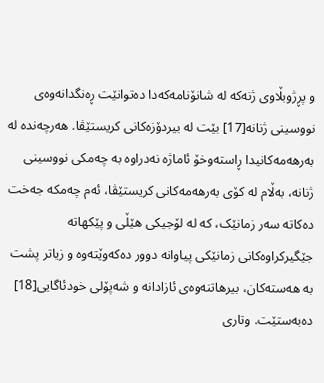و پڕژوبڵاوی ژنەکە لە شانۆنامەکەدا دەتوانێت ڕەنگدانەوەی نووسینی ژنانە[17] بێت لە بیردۆزەکانی کریستێڤا. هەرچەندە لە بەرهەمەکانیدا ڕاستەوخۆ ئاماژە نەدراوە بە چەمکی نووسینی ژنانە، بەڵام لە کۆی بەرهەمەکانی کریستێڤا، ئەم چەمکە جەخت دەکاتە سەر زمانێک، کە لە لۆجیکی هێڵی و پێکهاتە جێگیرکراوەکانی زمانێکی پیاوانە دوور دەکەوێتەوە و زیاتر پشت بە هەستەکان، بیرهاتنەوەی ئازادانە و شەپۆلی خودئاگایی[18] دەبەستێت. وتاری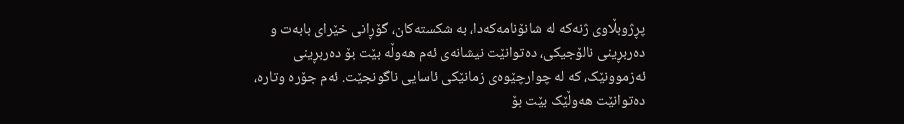پڕژوبڵاوی ژنەکە لە شانۆنامەکەدا، بە شکستەکان، گۆڕانی خێرای بابەت و دەربڕینی نالۆجیکی، دەتوانێت نیشانەی ئەم هەوڵە بێت بۆ دەربڕینی ئەزموونێک، کە لە چوارچێوەی زمانێکی ئاسایی ناگونجێت. ئەم جۆرە وتارە، دەتوانێت هەوڵێک بێت بۆ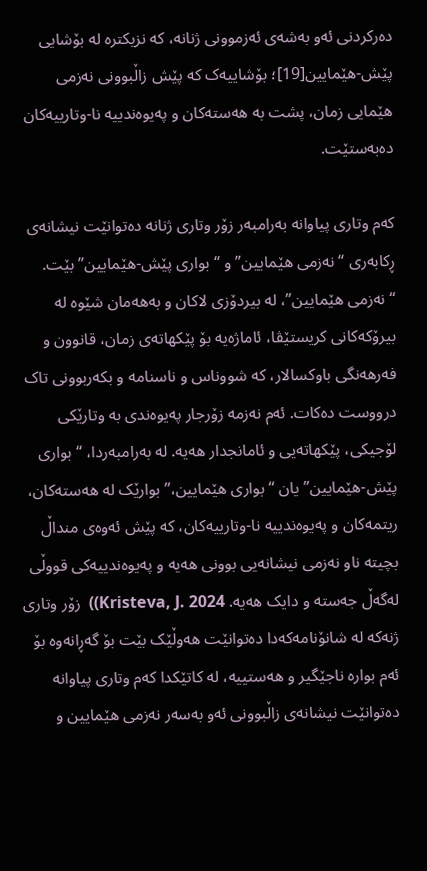دەرکردنی ئەو بەشەی ئەزموونی ژنانە، کە نزیکترە لە بۆشایی پێش-هێمایین[19]؛ بۆشاییەک کە پێش زاڵبوونی نەزمی هێمایی زمان، پشت بە هەستەکان و پەیوەندییە نا-وتارییەکان دەبەستێت.

کەم وتاری پیاوانە بەرامبەر زۆر وتاری ژنانە دەتوانێت نیشانەی ڕکابەری “نەزمی هێمایین” و “بواری پێش-هێمایین” بێت. “نەزمی هێمایین”، لە بیردۆزی لاکان و بەهەمان شێوە لە بیرۆکەکانی کریستێڤا، ئاماژەیە بۆ پێکهاتەی زمان، قانوون و فەرهەنگی باوکسالار، کە شووناس و ناسنامە و بکەربوونی تاک درووست دەکات. ئەم نەزمە زۆرجار پەیوەندی بە وتارێکی لۆجیکی، پێکهاتەیی و ئامانجدار هەیە. لە بەرامبەردا، “بواری پێش-هێمایین” یان “بواری هێمایین،” بوارێک لە هەستەکان، ریتمەکان و پەیوەندییە نا-وتارییەکان، کە پێش ئەوەی منداڵ بچیتە ناو نەزمی نیشانەیی بوونی هەیە و پەیوەندییەکی قووڵی لەگەڵ جەستە و دایک هەیە. Kristeva, J. 2024))  زۆر وتاری ژنەکە لە شانۆنامەکەدا دەتوانێت هەوڵێک بێت بۆ گەڕانەوە بۆ ئەم بوارە ناجێگیر و هەستییە، لە کاتێکدا کەم وتاری پیاوانە دەتوانێت نیشانەی زاڵبوونی ئەو بەسەر نەزمی هێمایین و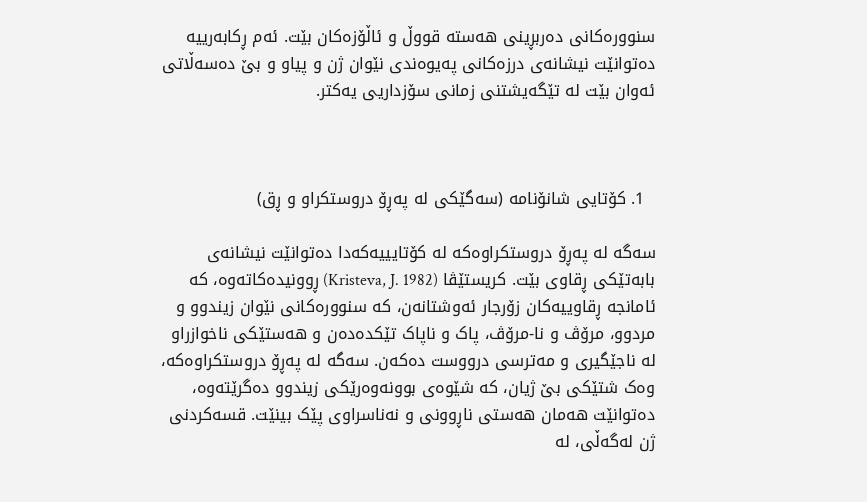سنوورەکانی دەربڕینی هەستە قووڵ و ئاڵۆزەکان بێت. ئەم ڕکابەرییە دەتوانێت نیشانەی درزەکانی پەیوەندی نێوان ژن و پیاو و بێ دەسەڵاتی ئەوان بێت لە تێگەیشتنی زمانی سۆزداریی یەکتر.



  1. کۆتایی شانۆنامە (سەگێکی لە پەڕۆ دروستکراو و ڕق)

سەگە لە پەڕۆ دروستکراوەکە لە کۆتایییەکەدا دەتوانێت نیشانەی بابەتێکی ڕقاوی بێت. کریستێڤا (Kristeva, J. 1982) ڕوونیدەکاتەوە، کە ئامانجە ڕقاوییەکان زۆرجار ئەوشتانەن، کە سنوورەکانی نێوان زیندوو و مردوو، مرۆڤ و نا-مرۆڤ، پاک و ناپاک تێکدەدەن و هەستێکی ناخوازراو لە ناجێگیری و مەترسی درووست دەکەن. سەگە لە پەڕۆ دروستکراوەکە، وەک شتێکی بێ ژیان، کە شێوەی بوونەوەرێکی زیندوو دەگرێتەوە، دەتوانێت هەمان هەستی ناڕوونی و نەناسراوی پێک بینێت. قسەکردنی ژن لەگەڵی، لە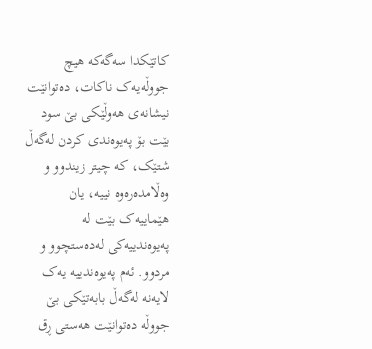کاتێکدا سەگەکە هیچ جووڵەیەک ناکات، دەتوانێت نیشانەی هەوڵێکی بێ سود بێت بۆ پەیوەندی کردن لەگەڵ شتێک، کە چیتر زیندوو و وەڵامدەرەوە نییە، یان هێماییەک بێت لە پەیوەندییەکی لەدەستچوو و مردوو. ئەم پەیوەندییە یەک لایەنە لەگەڵ بابەتێکی بێ جووڵە دەتوانێت هەستی ڕق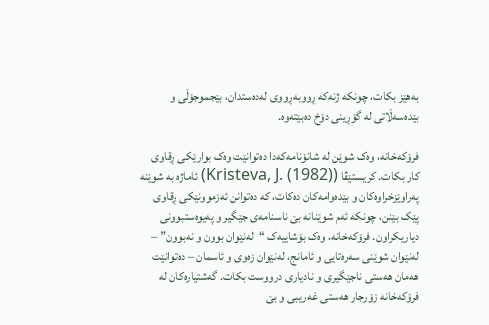بەهێز بکات، چونکە ژنەکە ڕووبەڕووی لەدەستدان، بێجموجۆڵی و بێدەسەڵاتی لە گۆڕینی دۆخ دەبێتەوە.

فرۆکەخانە، وەک شوێن لە شانۆنامەکەدا دەتوانێت وەک بوارێکی ڕقاوی کار بکات. کریستێڤا (Kristeva, J. (1982)) ئاماژە بە شوێنە پەراوێزخراوەکان و بێدەوامەکان دەکات، کە دەتوانن ئەزموونێکی ڕقاوی پێک بێنن، چونکە ئەم شوێنانە بێ ناسنامەی جێگیر و پەیوەستبوونی دیاریکراون. فرۆکەخانە، وەک بۆشاییەک “لەنێوان بوون و نەبوون” – لەنێوان شوێنی سەرەتایی و ئامانج، لەنێوان زەوی و ئاسمان – دەتوانێت هەمان هەستی ناجێگیری و نادیاری درووست بکات. گەشتیارەکان لە فرۆکەخانە زۆرجار هەستی غەریبی و بێ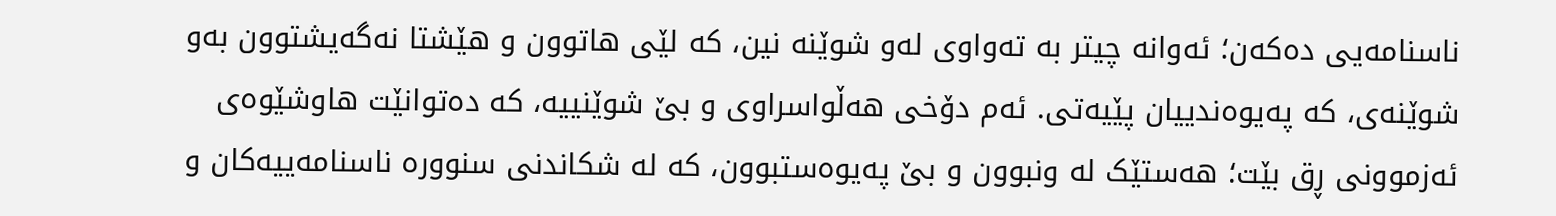ناسنامەیی دەکەن؛ ئەوانە چیتر بە تەواوی لەو شوێنە نین، کە لێی هاتوون و هێشتا نەگەیشتوون بەو شوێنەی، کە پەیوەندییان پێیەتی. ئەم دۆخی هەڵواسراوی و بێ شوێنییە، کە دەتوانێت هاوشێوەی ئەزموونی ڕق بێت؛ هەستێک لە ونبوون و بێ پەیوەستبوون، کە لە شکاندنی سنوورە ناسنامەییەکان و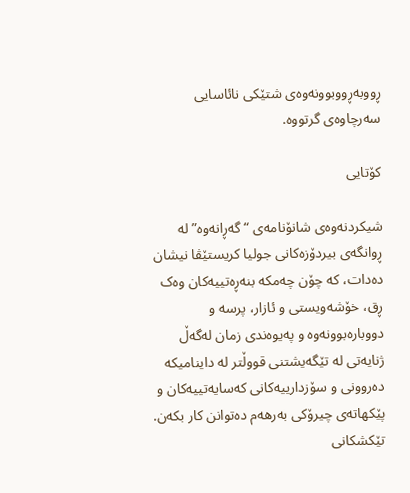ڕووبەڕووبوونەوەی شتێکی نائاسایی سەرچاوەی گرتووە.

کۆتایی

شیکردنەوەی شانۆنامەی “گەڕانەوە” لە ڕوانگەی بیردۆزەکانی جولیا کریستێڤا نیشان دەدات، کە چۆن چەمکە بنەڕەتییەکان وەک ڕق، خۆشەویستی و ئازار، پرسە و دووبارەبوونەوە و پەیوەندی زمان لەگەڵ ژنایەتی لە تێگەیشتنی قووڵتر لە داینامیکە دەروونی و سۆزدارییەکانی کەسایەتییەکان و پێکهاتەی چیرۆکی بەرهەم دەتوانن کار بکەن. تێکشکانی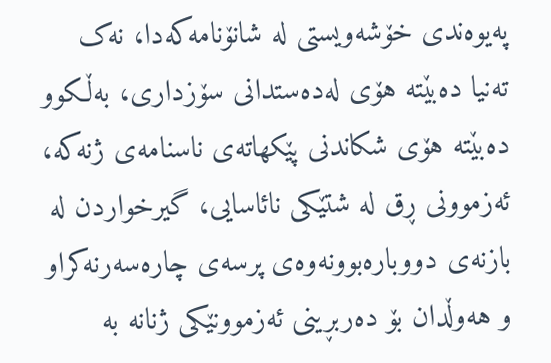پەیوەندی خۆشەویستی لە شانۆنامەکەدا، نەک تەنیا دەبێتە هۆی لەدەستدانی سۆزداری، بەڵکوو دەبێتە هۆی شکاندنی پێکهاتەی ناسنامەی ژنەکە، ئەزموونی ڕق لە شتێکی نائاسایی، گیرخواردن لە بازنەی دووبارەبوونەوەی پرسەی چارەسەرنەکراو و هەوڵدان بۆ دەربڕینی ئەزموونێکی ژنانە بە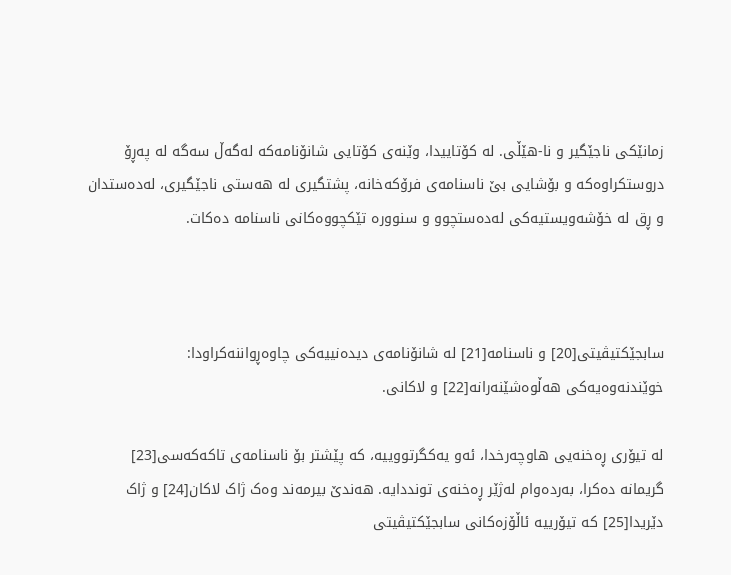زمانێکی ناجێگیر و نا-هێڵی. لە کۆتاییدا، وێنەی کۆتایی شانۆنامەکە لەگەڵ سەگە لە پەڕۆ دروستکراوەکە و بۆشایی بێ ناسنامەی فرۆکەخانە، پشتگیری لە هەستی ناجێگیری، لەدەستدان و ڕق لە خۆشەویستیەکی لەدەستچوو و سنوورە تێکچووەکانی ناسنامە دەکات.



سابجێکتیڤیتی[20] و ناسنامە[21] لە شانۆنامەی دیدەنییەکی چاوەڕواننەکراودا: خوێندنەوەیەکی هەڵوەشێنەرانە[22] و لاکانی.

لە تیۆری ڕەخنەیی هاوچەرخدا، ئەو یەکگرتووییە، کە پێشتر بۆ ناسنامەی تاکەکەسی[23] گریمانە دەکرا، بەردەوام لەژێر ڕەخنەی تونددایە. هەندێ بیرمەند وەک ژاک لاکان[24] و ژاک دێریدا[25] کە تیۆرییە ئاڵۆزەکانی سابجێکتیڤیتی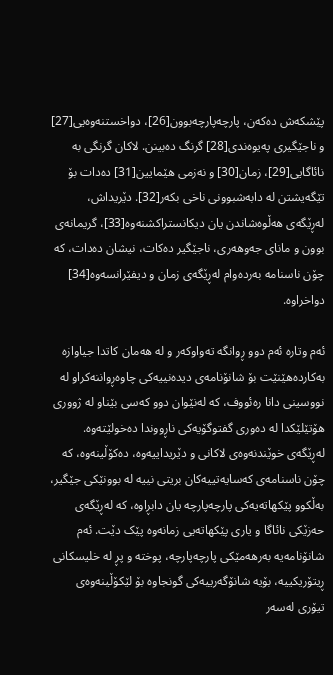پێشکەش دەکەن، پارچەپارچەبوون[26]، دواخستنەوەیی[27] و ناجێگیری پەیوەندی[28] گرنگ دەبینن. لاکان گرنگی بە نائاگایی[29]، زمان[30] و نەزمی هێمایین[31] دەدات بۆ تێگەیشتن لە دابەشبوونی ناخی بکەر[32]. دێریداش، لەڕێگەی هەڵوەشاندن یان دیکانستراکشنەوە[33]، گریمانەی بوون و مانای جەوهەری، ناجێگیر دەکات، نیشان دەدات، کە چۆن ناسنامە بەردەوام لەڕێگەی زمان و دیفێرانسەوە[34] دواخراوە.

ئەم وتارە ئەم دوو ڕوانگە تەواوکەر و لە هەمان کاتدا جیاوازە بەکاردەهێنێت بۆ شانۆنامەی دیدەنییەکی چاوەڕواننەکراو لە نووسینی دانا رەئووف، کە لەنێوان دوو کەسی بێناو لە ژووری هۆتێلێکدا لە دەوری گفتوگۆیەکی ناڕووندا دەخولێتەوە. لەڕێگەی خوێندنەوەی لاکانی و دێریداییەوە، دەکۆڵینەوە، کە چۆن ناسنامەی کەسایەتییەکان بریتی نییە لە بوونێکی جێگیر، بەڵکوو پێکهاتەیەکی پارچەپارچە یان دابڕاوە، کە لەڕێگەی حەزێکی نائاگا و یاری پێکهاتەیی زمانەوە پێک دێت. ئەم شانۆنامەیە بەرهەمێکی پارچەپارچە، پوختە و پڕ لە خلیسکانی ڕیتۆریکییە، بۆیە شانۆگەرییەکی گونجاوە بۆ لێکۆڵینەوەی تیۆری لەسەر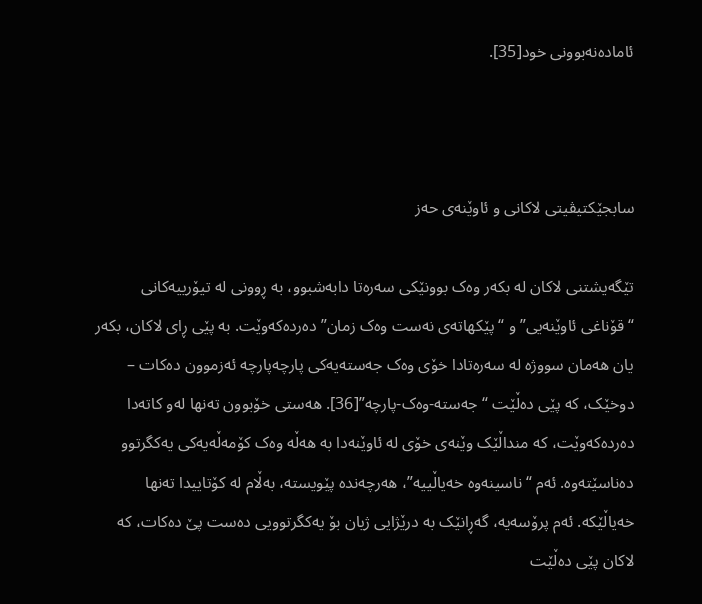ئامادەنەبوونی خود[35].



سابجێکتیڤیتی لاکانی و ئاوێنەی حەز

تێگەیشتنی لاکان لە بکەر وەک بوونێکی سەرەتا دابەشبوو، بە ڕوونی لە تیۆرییەکانی “قۆناغی ئاوێنەیی” و “پێکهاتەی نەست وەک زمان” دەردەکەوێت. بە پێی ڕای لاکان، بکەر یان هەمان سووژە لە سەرەتادا خۆی وەک جەستەیەکی پارچەپارچە ئەزموون دەکات – دوخێک، کە پێی دەڵێت “جەستە-وەک-پارچە”[36]. هەستی خۆبوون تەنها لەو کاتەدا دەردەکەوێت، کە منداڵێک وێنەی خۆی لە ئاوێنەدا بە هەڵە وەک کۆمەڵەیەکی یەکگرتوو دەناسێتەوە. ئەم “ناسینەوە خەیاڵییە”، هەرچەندە پێویستە، بەڵام لە کۆتاییدا تەنها خەیاڵێکە. ئەم پرۆسەیە، گەڕانێک بە درێژایی ژیان بۆ یەکگرتوویی دەست پێ دەکات، کە لاکان پێی دەڵێت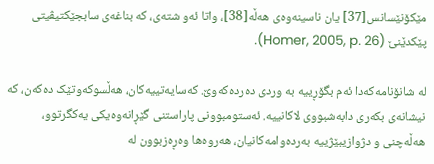مێکۆنێسانس[37] یان ناسینەوەی هەڵە[38]، واتا ئەو شتەی، کە بناغەی سابجێکتیڤیتی پێکدێنێ (Homer, 2005, p. 26).

لە شانۆنامەکەدا ئەم بگۆڕییە بە وردی دەردەکەوێ. کەسایەتییەکان، هەڵسوکەوتێک دەکەن، کە نیشانەی بکەری دابەشبووی لاکانییە. ئەستومبوونی پاراستنی گێڕانەوەیکی یەکگرتوو، هەڵەچنی و دژوازیبێژییە بەردەوامەکانیان، هەروەها وەڕەزبوون لە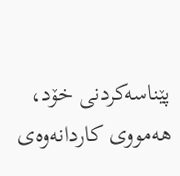پێناسەکردنی خۆد، هەمووی کاردانەوەی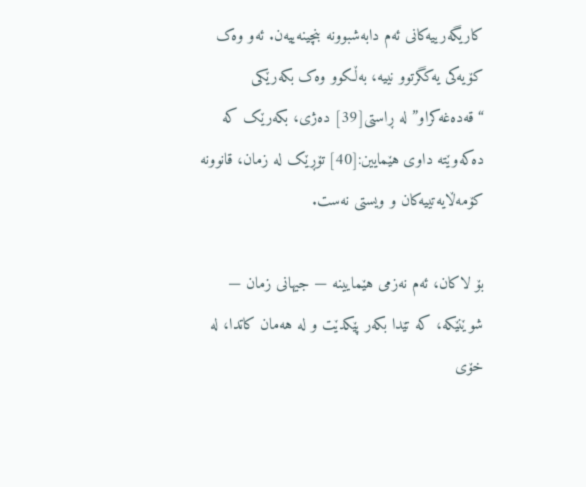کاریگەرییەکانی ئەم دابەشبوونە بنچینەییەن. ئەو وەک کۆیەکی یەکگرتوو نییە، بەڵکوو وەک بکەرێکی “قەدەغەکراو” لە ڕاستی[39] دەژی، بکەرێک کە دەکەوێتە داوی هێمایین:[40] تۆڕێک لە زمان، قانوونە کۆمەڵایەتییەکان و ویستی نەست.

بۆ لاکان، ئەم نەزمی هێمایینە — جیهانی زمان — شوێنێکە، کە تێدا بکەر پێکدێت و لە هەمان کاتدا، لە خۆی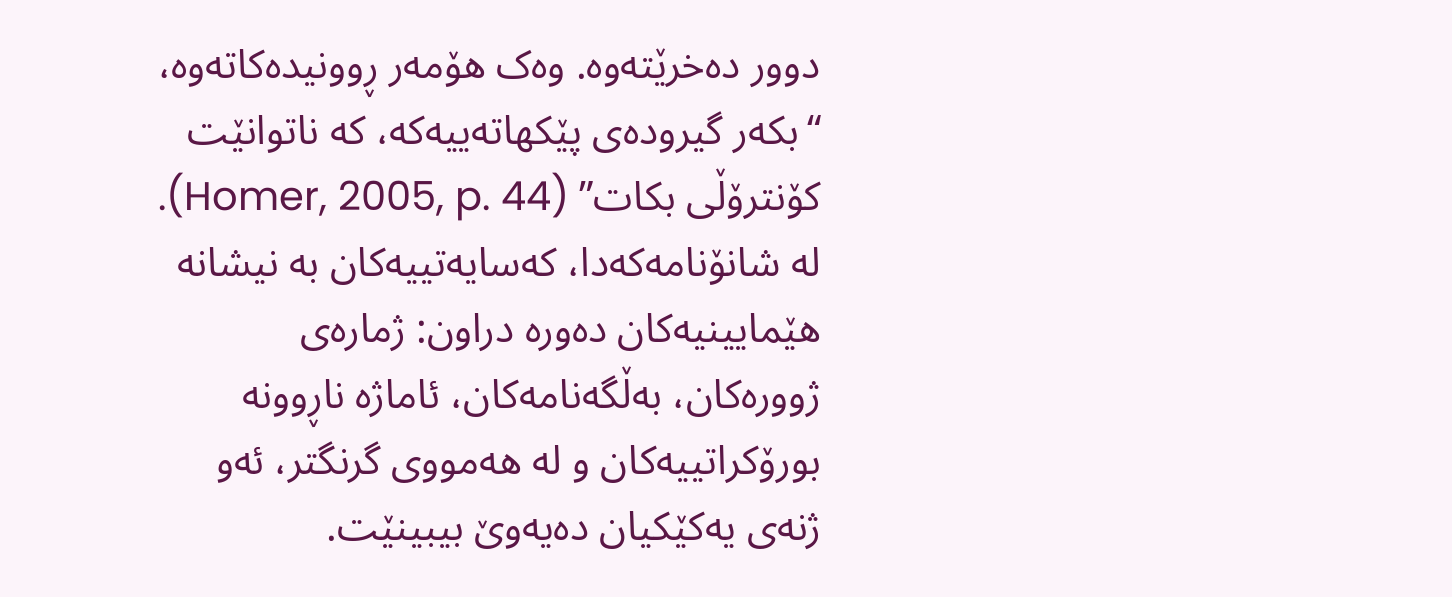دوور دەخرێتەوە. وەک هۆمەر ڕوونیدەکاتەوە، “بکەر گیرودەی پێکهاتەییەکە، کە ناتوانێت کۆنترۆڵی بکات” (Homer, 2005, p. 44). لە شانۆنامەکەدا، کەسایەتییەکان بە نیشانە هێمایینیەکان دەورە دراون: ژمارەی ژوورەکان، بەڵگەنامەکان، ئاماژە ناڕوونە بورۆکراتییەکان و لە هەمووی گرنگتر، ئەو ژنەی یەکێکیان دەیەوێ بیبینێت.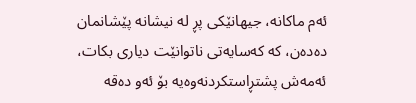ئەم ماکانە، جیهانێکی پڕ لە نیشانە پێشانمان دەدەن، کە کەسایەتی ناتوانێت دیاری بکات، ئەمەش پشتڕاستکردنەوەیە بۆ ئەو دەقە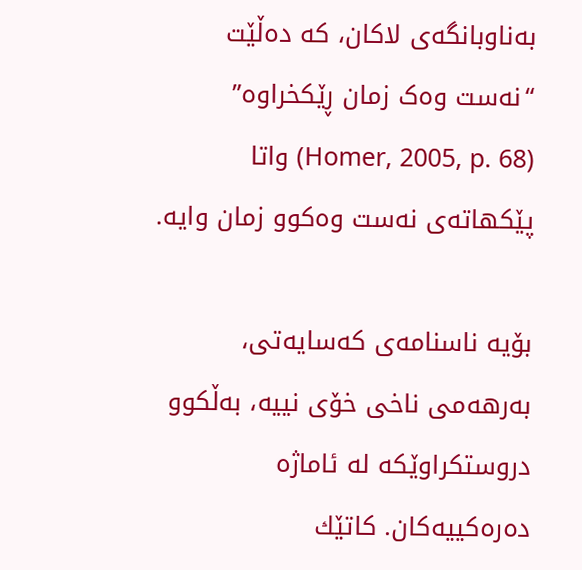بەناوبانگەی لاکان، کە دەڵێت “نەست وەک زمان ڕێکخراوە” (Homer, 2005, p. 68) واتا پێکهاتەی نەست وەکوو زمان وایە.

بۆیە ناسنامەی کەسایەتی، بەرهەمی ناخی خۆی نییە، بەڵکوو دروستکراوێکە لە ئاماژە دەرەکییەکان. کاتێك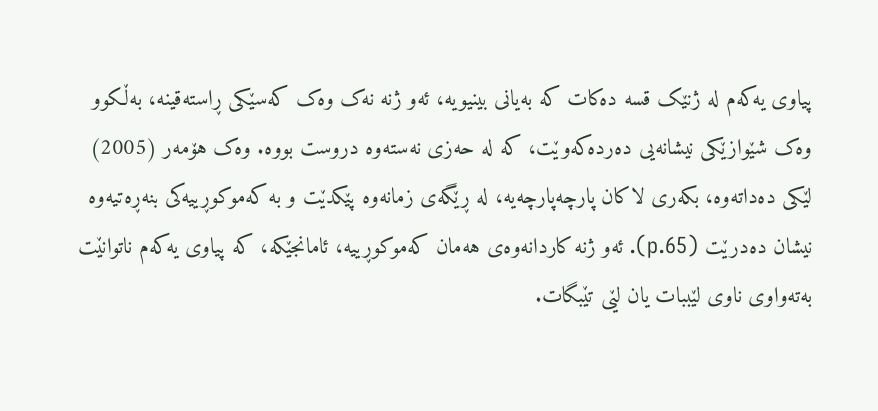پیاوی یەکەم لە ژنێک قسە دەکات کە بەیانی بینیویە، ئەو ژنە نەک وەک کەسێکی ڕاستەقینە، بەڵکوو وەک شێوازێکی نیشانەیی دەردەکەوێت، کە لە حەزی نەستەوە دروست بووە. وەک هۆمەر (2005) لێکی دەداتەوە، بکەری لاکان پارچەپارچەیە، لە ڕێگەی زمانەوە پێکدێت و بە کەموکوڕییەکی بنەڕەتیەوە نیشان دەدرێت (p.65). ئەو ژنە کاردانەوەی هەمان کەموکوڕییە، ئامانجێکە، کە پیاوی یەکەم ناتوانێت بەتەواوی ناوی لێببات یان لێی تێبگات.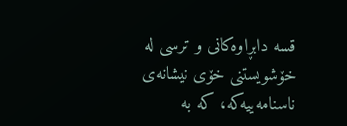قسە دابڕاوەکانی و ترسی لە خۆشویستنی خۆی نیشانەی ناسنامەییەکە، کە بە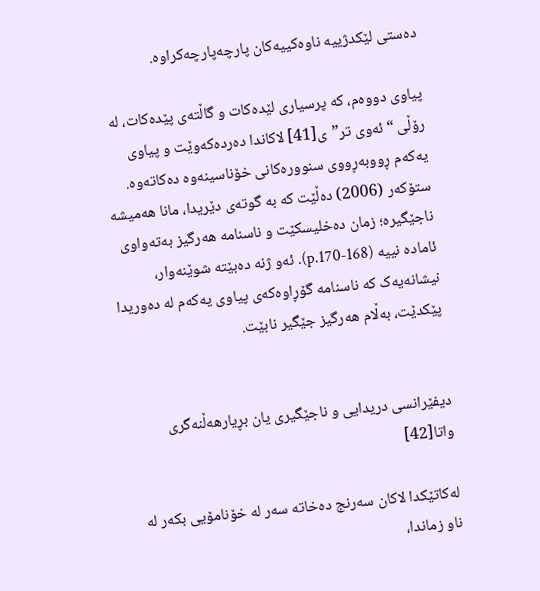دەستی لێکدژییە ناوەکییەکان پارچەپارچەکراوە.

پیاوی دووەم، کە پرسیاری لێدەکات و گاڵتەی پێدەکات، لە رۆڵی “ئەوی تر”ی[41] لاکاندا دەردەکەوێت و پیاوی یەکەم ڕووبەڕووی سنوورەکانی خۆناسینەوە دەکاتەوە. ستۆکەر (2006) دەڵێت کە بە گوتەی دێریدا، مانا هەمیشە ناجێگیرە؛ زمان دەخلیسکێت و ناسنامە هەرگیز بەتەواوی ئامادە نییە (168-p.170). ئەو ژنە دەبێتە شوێنەوار، نیشانەیەک کە ناسنامە گۆڕاوەکەی پیاوی یەکەم لە دەوریدا پێکدێت، بەڵام هەرگیز جێگیر نابێت.


دیفێرانسی دریدایی و ناجێگیری یان بڕیارهەڵنەگری واتا[42]

لەکاتێکدا لاکان سەرنج دەخاتە سەر لە خۆنامۆیی بکەر لە ناو زماندا،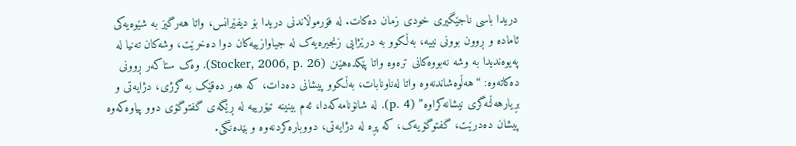دریدا باسی ناجێگیری خودی زمان دەکات. لە فۆرموڵاندنی دریدا بۆ دیفێرانس، واتا هەرگیز بە شێوەیەکی ئامادە و ڕوون بوونی نییە، بەڵکوو بە درێژایی زنجیرەیەک لە جیاوازییەکان دوا دەخرێت، وشەکان تەنیا لە پەیوەندیدا بە وشە نەبووەکانی ترەوە واتا پێکدەهێنن (Stocker, 2006, p. 26). وەک ستاکەر ڕوونی دەکاتەوە: “هەڵوەشاندنەوە واتا لەناونابات، بەڵکوو پیشانی دەدات، کە هەر دەقێک بە گرژی، دژایەتی و بڕیارهەڵنەگری نیشانەکراوە” (p. 4). لە شانۆنامەکەدا، ئەم بینینە تیۆرییە لە ڕێگەی گفتوگۆی دوو پیاوەکەوە پیشان دەدرێت، گفتوگۆیەک، کە پڕە لە دژایەتی، دووبارەکردنەوە و بێدەنگی.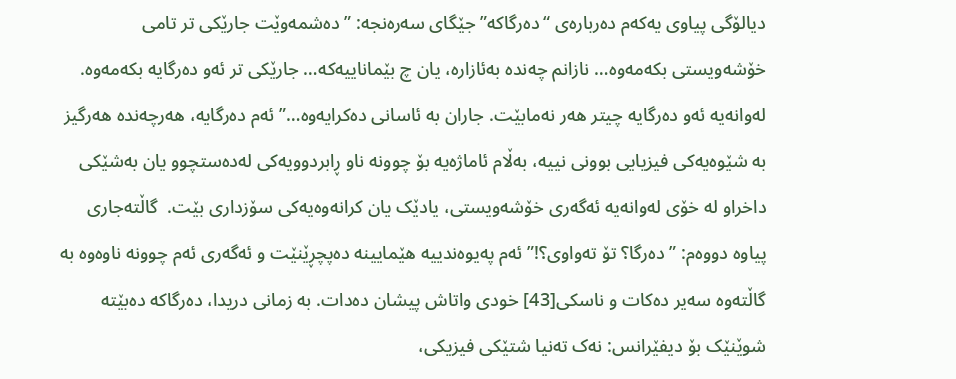دیالۆگی پیاوی یەکەم دەربارەی “دەرگاکە” جێگای سەرەنجە: ” دەشمەوێت جارێکی تر تامی خۆشەویستی بکەمەوە… نازانم چەندە بەئازارە، یان چ بێماناییەکە… جارێکی تر ئەو دەرگایە بکەمەوە. لەوانەیە ئەو دەرگایە چیتر هه‌ر نه‌مابێت. جاران بە ئاسانی دەکرایەوە…” ئەم دەرگایە، هەرچەندە هەرگیز بە شێوەیەکی فیزیایی بوونی نییە، بەڵام ئاماژەیە بۆ چوونە ناو ڕابردوویەکی لەدەستچوو یان بەشێکی داخراو لە خۆی لەوانەیە ئەگەری خۆشەویستی، یادێک یان کرانەوەیەکی سۆزداری بێت.  گاڵتەجاری پیاوە دووەم: ” دەرگا؟ تۆ تەواوی؟!” ئەم پەیوەندییە هێمایینە دەپچڕێنێت و ئەگەری ئەم چوونە ناوەوە بە گاڵتەوە سەیر دەکات و ناسکی[43] خودی واتاش پیشان دەدات. بە زمانی دریدا، دەرگاکە دەبێتە شوێنێک بۆ دیفێرانس: نەک تەنیا شتێکی فیزیکی،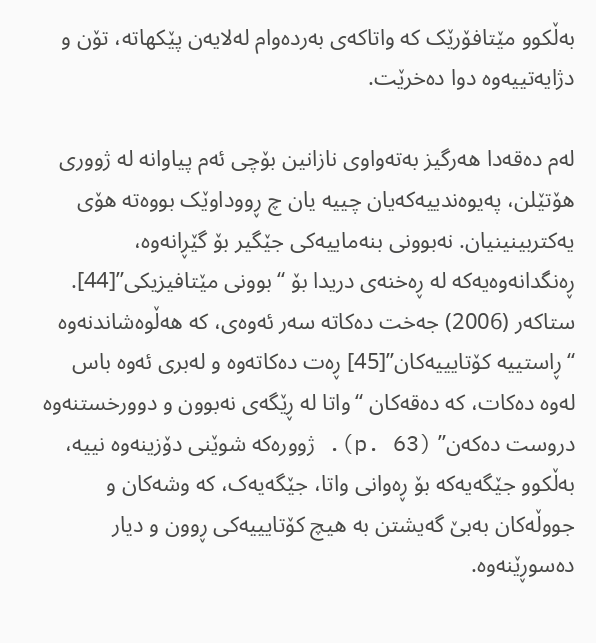بەڵکوو مێتافۆرێک کە واتاکەی بەردەوام لەلایەن پێکهاتە، تۆن و دژایەتییەوە دوا دەخرێت.

لەم دەقەدا هەرگیز بەتەواوی نازانین بۆچی ئەم پیاوانە لە ژووری هۆتێلن، پەیوەندییەکەیان چییە یان چ ڕووداوێک بووەتە هۆی یەکتربینینیان. نەبوونی بنەماییەکی جێگیر بۆ گێڕانەوە، ڕەنگدانەوەیەکە لە ڕەخنەی دریدا بۆ “بوونی مێتافیزیکی”[44]. ستاکەر (2006) جەخت دەکاتە سەر ئەوەی، کە هەڵوەشاندنەوە “ڕاستییە کۆتایییەکان”[45] ڕەت دەکاتەوە و لەبری ئەوە باس لەوە دەکات، کە دەقەکان “واتا لە ڕێگەی نەبوون و دوورخستنەوە دروست دەکەن” (p. 63). ژوورەکە شوێنی دۆزینەوە نییە، بەڵکوو جێگەیەکە بۆ ڕەوانی واتا، جێگەیەک، کە وشەکان و جووڵەکان بەبێ گەیشتن بە هیچ کۆتایییەکی ڕوون و دیار دەسوڕێنەوە.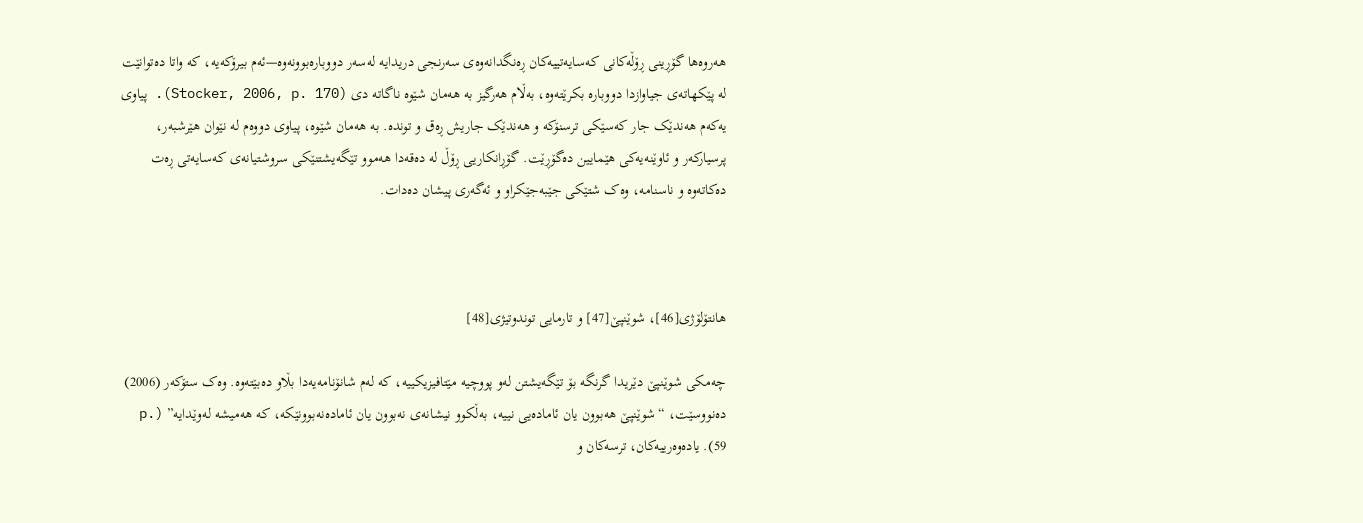هەروەها گۆڕینی ڕۆڵەکانی کەسایەتییەکان ڕەنگدانەوەی سەرنجی دریدایە لەسەر دووبارەبوونەوە—ئەم بیرۆکەیە، کە واتا دەتوانێت لە پێکهاتەی جیاوازدا دووبارە بکرێتەوە، بەڵام هەرگیز بە هەمان شێوە ناگاتە دی (Stocker, 2006, p. 170). پیاوی یەکەم هەندێک جار کەسێکی ترسنۆکە و هەندێک جاریش ڕەق و توندە. بە هەمان شێوە، پیاوی دووەم لە نێوان هێرشبەر، پرسیارکەر و ئاوێنەیەکی هێمایین دەگۆڕێت. گۆڕانکاریی ڕۆڵ لە دەقەدا هەموو تێگەیشتنێکی سروشتیانەی کەسایەتی ڕەت دەکاتەوە و ناسنامە، وەک شتێکی جێبەجێکراو و ئەگەری پیشان دەدات.



هانتۆلۆژی[46]، شوێنپێ[47] و تارمایی توندوتیژی[48]

چەمکی شوێنپێ دێریدا گرنگە بۆ تێگەیشتن لەو پووچیە مێتافیزیکییە، کە لەم شانۆنامەیەدا بڵاو دەبێتەوە. وەک ستۆکەر (2006) دەنووسێت، “شوێنپێ هەبوون یان ئامادەیی نییە، بەڵکوو نیشانەی نەبوون یان ئامادەنەبوونێکە، کە هەمیشە لەوێدایە” (p. 59). یادەوەرییەکان، ترسەکان و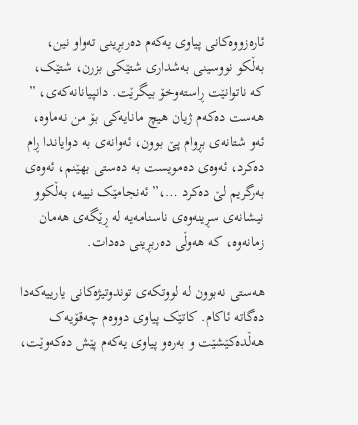ئارەزووەکانی پیاوی یەکەم دەربڕینی تەواو نین، بەڵکو نووسینی بەشداری شتێکی بزرن، شتێک، کە ناتوانێت ڕاستەوخۆ بیگرێت. دانپیانانەکەی، ” هەست دەکەم ژیان هیچ مانایەکی بۆ من نەماوە، ئەو شتانەی بڕوام پێ بوون، ئەوانەی بە دوایاندا ڕام دەکرد، ئەوەی دەمویست بە دەستی بهێنم، ئەوەی بەرگریم لێ دەکرد …،” ئەنجامێک نییە، بەڵکوو نیشانەی سڕینەوەی ناسنامەیە لە ڕێگەی هەمان زمانەوە، کە هەوڵی دەربڕینی دەدات.

هەستی نەبوون لە لووتکەی توندوتیژەکانی یارییەکەدا دەگاتە ئاکام. کاتێک پیاوی دووەم چەقۆیەک هەڵدەکێشێت و بەرەو پیاوی یەکەم پێش دەکەوێت،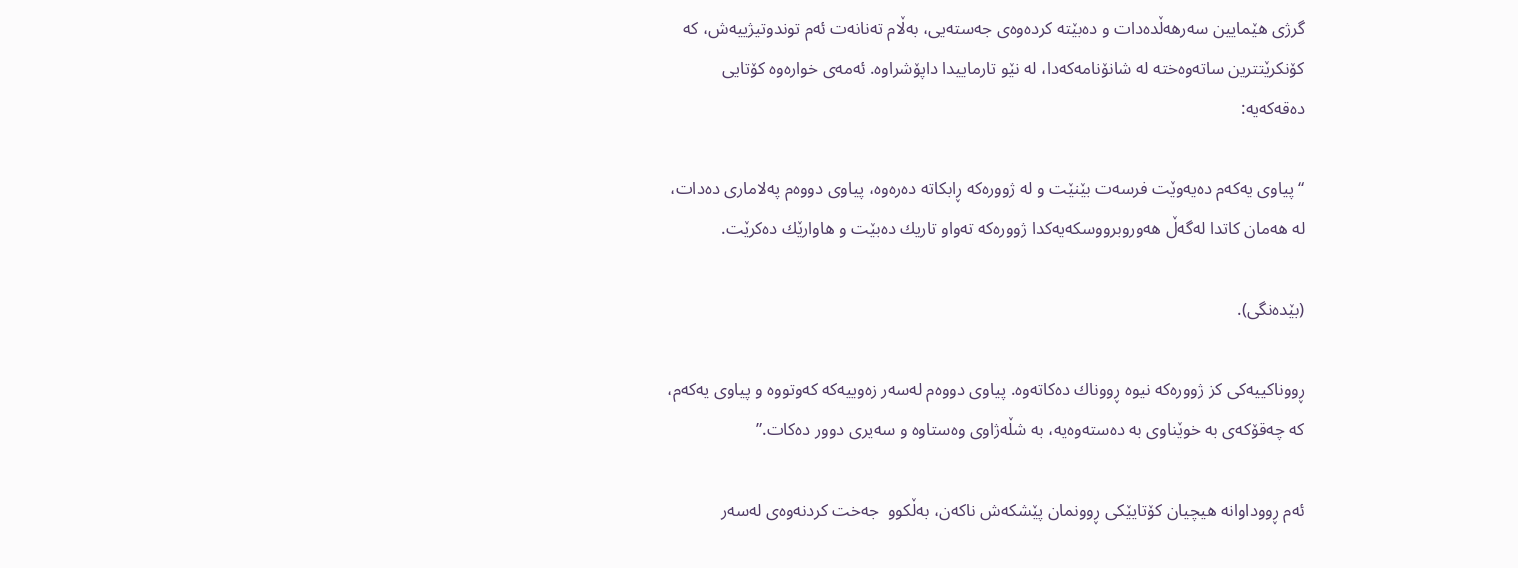گرژی هێمایین سەرهەڵدەدات و دەبێتە کردەوەی جەستەیی، بەڵام تەنانەت ئەم توندوتیژییەش، کە کۆنکرێتترین ساتەوەختە لە شانۆنامەکەدا، لە نێو تارماییدا داپۆشراوە. ئەمەی خوارەوە کۆتایی دەقەکەیە:

“پیاوی یەکەم دەیەوێت فرسەت بێنێت و لە ژوورەکە ڕابکاتە دەرەوە، پیاوی دووەم پەلاماری دەدات، لە هەمان کاتدا لەگەڵ هەوروبرووسکەیەکدا ژوورەکە تەواو تاریك دەبێت و هاوارێك دەکرێت.

(بێدەنگی).

ڕووناکییەکی کز ژوورەکە نیوە ڕووناك دەکاتەوە. پیاوی دووەم لەسەر زەوییەکە کەوتووە و پیاوی یەکەم، کە چەقۆکەی بە خوێناوی بە دەستەوەیە، بە شڵەژاوی وەستاوە و سەیری دوور دەکات.”

ئەم ڕووداوانە هیچیان کۆتایێکی ڕوونمان پێشکەش ناکەن، بەڵکوو  جەخت کردنەوەی لەسەر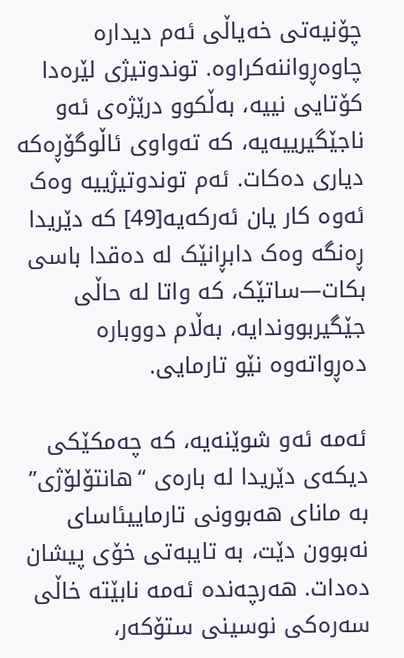چۆنیەتی خەیاڵی ئەم دیدارە چاوەڕواننەکراوە. توندوتیژی لێرەدا کۆتایی نییە، بەڵکوو درێژەی ئەو ناجێگیرییەیە، کە تەواوی ئاڵوگۆڕەکە دیاری دەکات. ئەم توندوتیژییە وەک ئەوە کار یان ئەرکەیە[49] کە دێریدا ڕەنگە وەک دابڕانێک لە دەقدا باسی بکات—ساتێک، کە واتا لە حاڵی جێگیربووندایە، بەڵام دووبارە دەڕواتەوە نێو تارمایی.

ئەمە ئەو شوێنەیە، کە چەمکێکی دیکەی دێریدا لە بارەی “هانتۆلۆژی” بە مانای هەبوونی تارماییئاسای نەبوون دێت، بە تایبەتی خۆی پیشان دەدات. هەرچەندە ئەمە نابێتە خاڵی سەرەکی نوسینی ستۆکەر،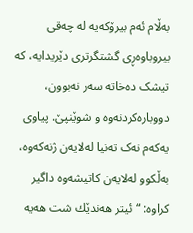بەڵام ئەم بیرۆکەیە لە چەقی بیروباوەڕی گشتگرتری دێریدایە، کە تیشک دەخاتە سەر نەبوون، دووبارەکردنەوە و شوێنپێ. پیاوی یەکەم نەک تەنیا لەلایەن ژنەکەوە، بەڵکوو لەلایەن کاتیشەوە داگیر کراوە: “ئیتر هەندێك شت هەیە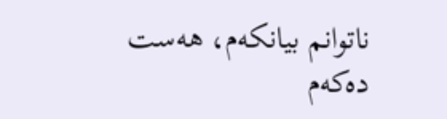ناتوانم بیانکەم، هەست دەکەم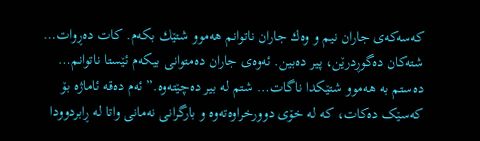کەسەکەی جاران نیم و وەك جاران ناتوانم هەموو شتێك بکەم. کات دەڕوات… شتەکان دەگوڕدرێن، پیر دەبین. ئەوەی جاران دەمتوانی بیکەم ئێستا ناتوانم… دەستم بە هەموو شتێکدا ناگات… شتم لە بیر دەچێتەوە.” ئەم دەقە ئاماژە بۆ کەسێک دەکات، کە لە خۆی دوورخراوەتەوە و بارگرانی نەمانی واتا لە ڕابردوودا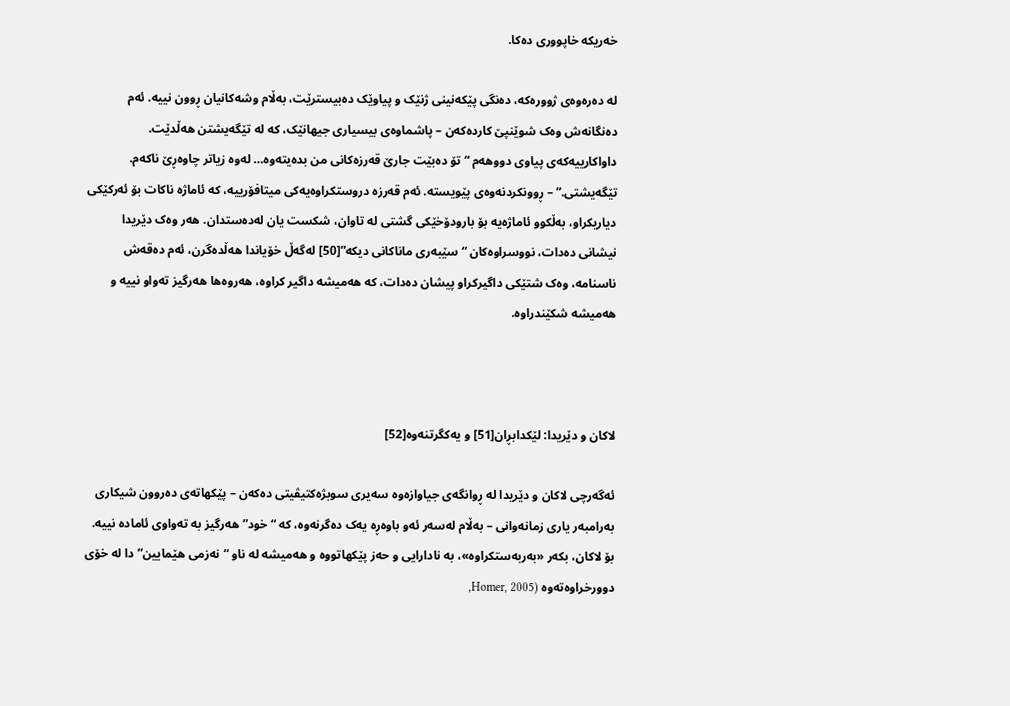خەریکە خاپووری دەکا.

لە دەرەوەی ژوورەکە، دەنگی پێکەنینی ژنێک و پیاوێک دەبیسترێت، بەڵام وشەکانیان ڕوون نییە. ئەم دەنگانەش وەک شوێنپێ کاردەکەن – پاشماوەی بیسیاری جیهانێک، کە لە تێگەیشتن هەڵدێت. داواکارییەکەی پیاوی دووهەم “تۆ دەبێت جارێ قەرزەکانی من بدەیتەوە… لەوە زیاتر چاوەڕێ ناکەم. تێگەیشتی.” – ڕوونکردنەوەی پێویستە. ئەم قەرزە دروستکراوەیەکی میتافۆرییە، کە ئاماژە ناکات بۆ ئەرکێکی دیاریکراو، بەڵکوو ئاماژەیە بۆ بارودۆخێکی گشتی لە تاوان، شکست یان لەدەستدان. هەر وەک دێریدا نیشانی دەدات، نووسراوەکان “سێبەری ماناکانی دیکە”[50] لەگەڵ خۆیاندا هەڵدەگرن، ئەم دەقەش ناسنامە، وەک شتێکی داگیرکراو پیشان دەدات، کە هەمیشە داگیر کراوە، هەروەها هەرگیز تەواو نییە و هەمیشە شکێندراوە.



لاکان و دێریدا: لێکدابڕان[51] و یەکگرتنەوە[52]

ئەگەرچی لاکان و دێریدا لە ڕوانگەی جیاوازەوە سەیری سوبژەکتیڤیتی دەکەن – پێکهاتەی دەروون شیکاری بەرامبەر یاری زمانەوانی – بەڵام لەسەر ئەو باوەڕە یەک دەگرنەوە، کە “خود” هەرگیز بە تەواوی ئامادە نییە. بۆ لاکان، بکەر «بەربەستکراوە»، بە نادارایی و حەز پێکهاتووە و هەمیشە لە ناو “نەزمی هێمایین”دا لە خۆی دوورخراوەتەوە (Homer, 2005,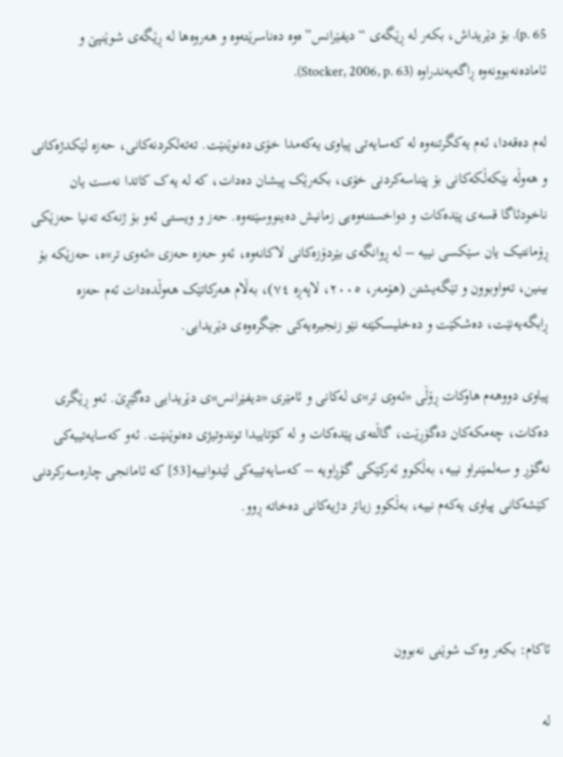p. 65). بۆ دێریداش، بکەر لە ڕێگەی “دیفێرانس”ەوە دەناسرێتەوە و هەروەها لە ڕێگەی شوێنپێ و ئامادەنەبوونەوە ڕاگەیەندراوە (Stocker, 2006, p. 63).

لەم دەقەدا، ئەم یەکگرتنەوە لە کەسایەتی پیاوی یەکەمدا خۆی دەنوێنێت. تەتەلکردنەکانی، حەزە لێکدژەکانی و هەوڵە بێکەڵکەکانی بۆ پێناسەکردنی خۆی، بکەرێک پیشان دەدات، کە لە یەک کاتدا نەست یان ناخودئاگا قسەی پێدەکات و دواخستنەوەیی زمانیش دەینووسێتەوە. حەز و ویستی ئەو بۆ ژنەکە تەنیا حەزێکی ڕۆمانتیک یان سێکسی نییە – لە ڕوانگەی بێردۆزەکانی لاکانەوە، ئەو حەزە حەزی «ئەوی تر»ە، حەزێکە بۆ بینین، تەواوبوون و تێگەیشتن (هۆمەر، ٢٠٠٥، لاپەڕە ٧٤)، بەڵام هەرکاتێک هەوڵدەدات ئەم حەزە ڕابگەیەنێت، دەشکێت و دەخلیسکێتە نێو زنجیرەیەکی جێگرەوەی دێریدایی.

پیاوی دووهەم هاوکات ڕۆڵی «ئەوی تر»ی لەکانی و ئامێری «دیفێرانس»ی دێریدایی دەگێڕێ. ئەو ڕێگری دەکات، چەمکەکان دەگۆڕێت، گاڵتەی پێدەکات و لە کۆتاییدا توندوتیژی دەنوێنێت. ئەو کەسایەتییەکی نەگۆڕ و سەلمێنراو نییە، بەڵکوو ئەرکێکی گۆڕاویە – کەسایەتییەکی لێدوانییە[53] کە ئامانجی چارەسەرکردنی کێشەکانی پیاوی یەکەم نییە، بەڵکوو زیاتر دژیەکانی دەخاتە ڕوو.



ئاکام: بکەر وەک شوێنی نەبوون

لە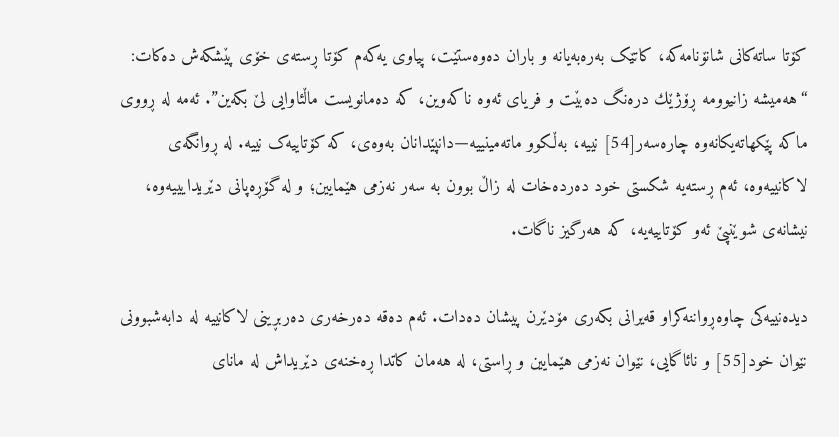کۆتا ساتەکانی شانۆنامەکە، کاتێک بەرەبەیانە و باران دەوەستێت، پیاوی یەکەم کۆتا ڕستەی خۆی پێشکەش دەکات: “هەمیشە زانیوومە ڕۆژێك درەنگ دەبێت و فریای ئەوە ناکەوین، کە ده‌مانویست ماڵئاوایی لێ بکەین”. ئەمە لە ڕووی ماکە پێکهاتەیکانەوە چارەسەر[54] نییە، بەڵکوو ماتەمینییە—دانپێدانان بەوەی، کە کۆتاییەک نییە. لە ڕوانگەی لاکانییەوە، ئەم ڕستەیە شکستی خود دەردەخات لە زاڵ بوون بە سەر نەزمی هێمایین؛ و لە گۆڕەپانی دێریدایییەوە، نیشانەی شوێنپێ ئەو کۆتاییەیە، کە هەرگیز ناگات.

دیدەنییەکی چاوەڕواننەکراو قەیرانی بکەری مۆدێرن پیشان دەدات. ئەم دەقە دەرخەری دەربڕینی لاکانییە لە دابەشبوونی نێوان خود[55] و نائاگایی، نێوان نەزمی هێمایین و ڕاستی، لە هەمان کاتدا ڕەخنەی دێریداش لە مانای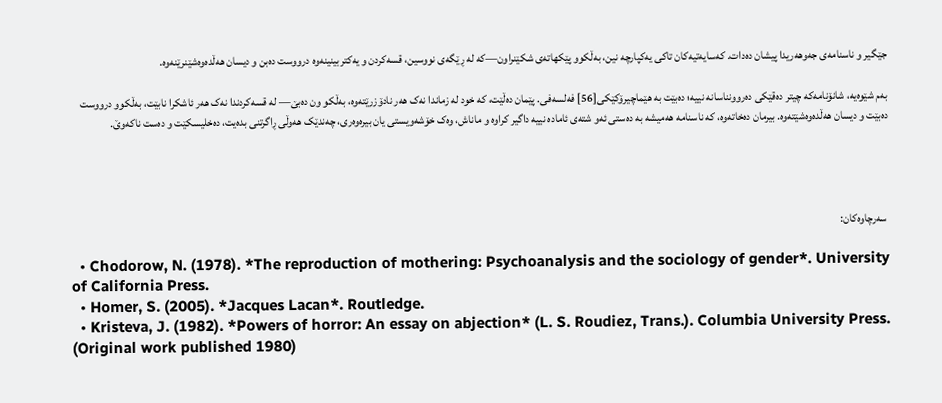جێگیر و ناسنامەی جەوهەریدا پیشان دەدات. کەسایەتیەکان تاکی یەکپارچه نین، بەڵکوو پێکهاتەی شکێنراون—کە لە ڕێگەی نووسین، قسەکردن و یەکتربینینەوە درووست دەبن و دیسان هەڵدەوەشێنرێنەوە.

بەم شێوەیە، شانۆنامەکە چیتر دەقێکی دەروونناسانە نییە؛ دەبێت بە هێماچیرۆکێکی[56] فەلسەفی. پێمان دەڵێت، کە خود لە زماندا نەک هەر نادۆزرێتەوە، بەڵکو ون دەبێ— لە قسەکردندا نەک هەر ئاشکرا نابێت، بەڵکوو درووست دەبێت و دیسان هەڵدەوەشێتەوە. بیرمان دەخاتەوە، کە ناسنامە هەمیشە بە دەستی ئەو شتەی ئامادە نییە داگیر کراوە و ماناش، وەک خۆشەویستی یان بیرەوەری، چەندێک هەوڵی ڕاگرتنی بدەیت، دەخلیسکێت و دەست ناکەوێ.




 سەرچاوەکان:

  • Chodorow, N. (1978). *The reproduction of mothering: Psychoanalysis and the sociology of gender*. University of California Press.
  • Homer, S. (2005). *Jacques Lacan*. Routledge.
  • Kristeva, J. (1982). *Powers of horror: An essay on abjection* (L. S. Roudiez, Trans.). Columbia University Press. (Original work published 1980)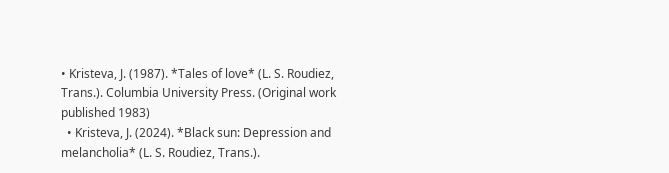• Kristeva, J. (1987). *Tales of love* (L. S. Roudiez, Trans.). Columbia University Press. (Original work published 1983)
  • Kristeva, J. (2024). *Black sun: Depression and melancholia* (L. S. Roudiez, Trans.).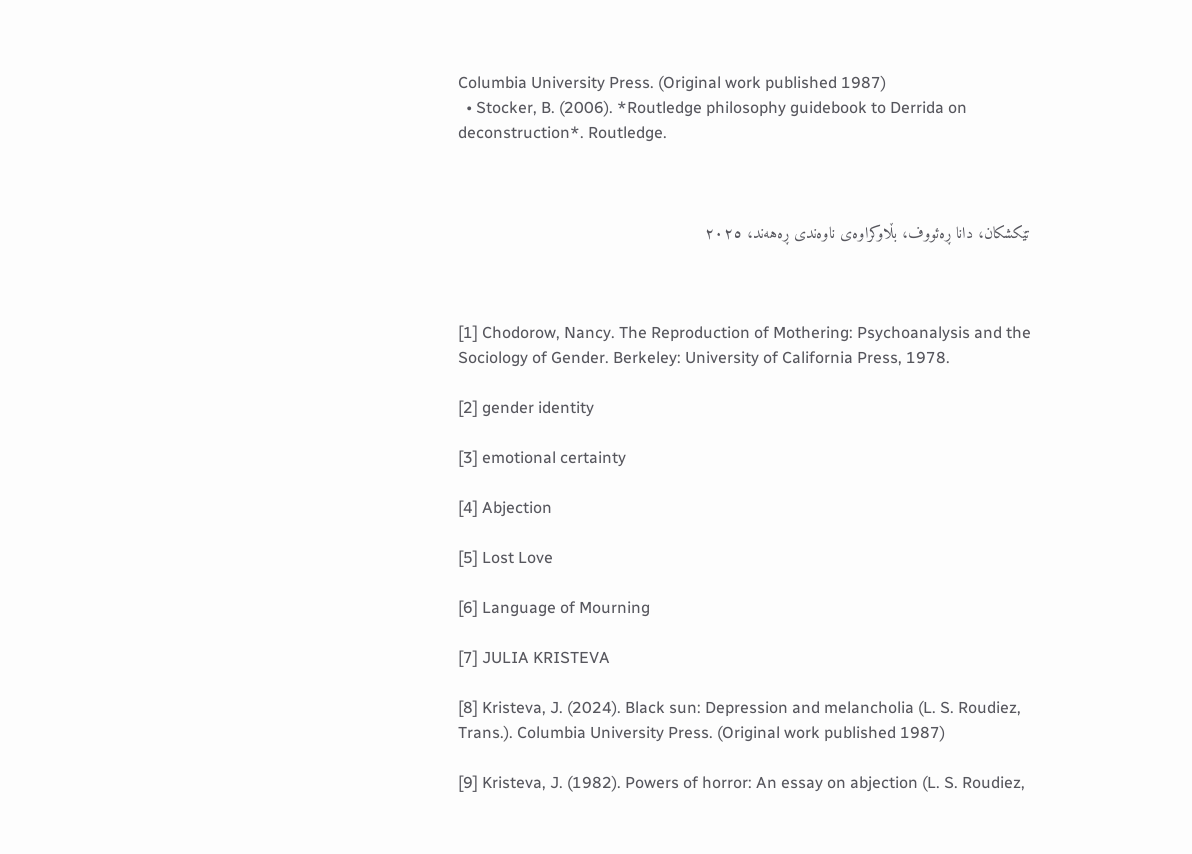Columbia University Press. (Original work published 1987)
  • Stocker, B. (2006). *Routledge philosophy guidebook to Derrida on deconstruction*. Routledge.



تێکشکان، دانا ڕەئووف، بڵاوکراوەی ناوەندی ڕەهەند، ٢٠٢٥



[1] Chodorow, Nancy. The Reproduction of Mothering: Psychoanalysis and the Sociology of Gender. Berkeley: University of California Press, 1978.

[2] gender identity

[3] emotional certainty

[4] Abjection

[5] Lost Love

[6] Language of Mourning

[7] JULIA KRISTEVA

[8] Kristeva, J. (2024). Black sun: Depression and melancholia (L. S. Roudiez, Trans.). Columbia University Press. (Original work published 1987)

[9] Kristeva, J. (1982). Powers of horror: An essay on abjection (L. S. Roudiez,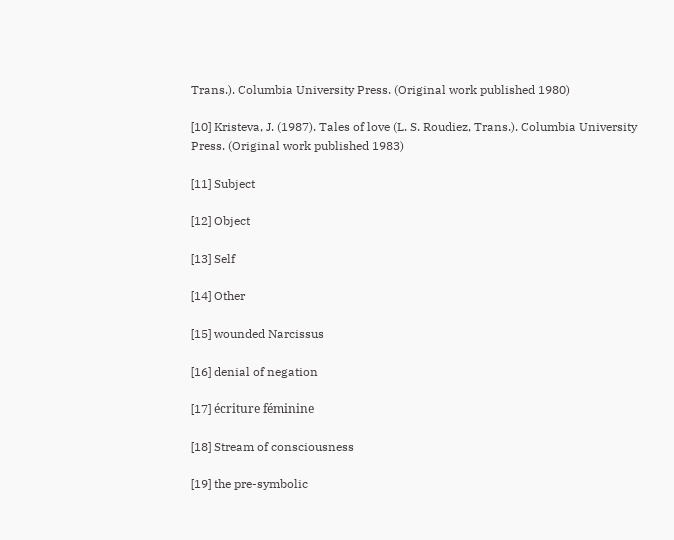Trans.). Columbia University Press. (Original work published 1980)

[10] Kristeva, J. (1987). Tales of love (L. S. Roudiez, Trans.). Columbia University Press. (Original work published 1983)

[11] Subject

[12] Object

[13] Self

[14] Other

[15] wounded Narcissus

[16] denial of negation

[17] écriture féminine

[18] Stream of consciousness

[19] the pre-symbolic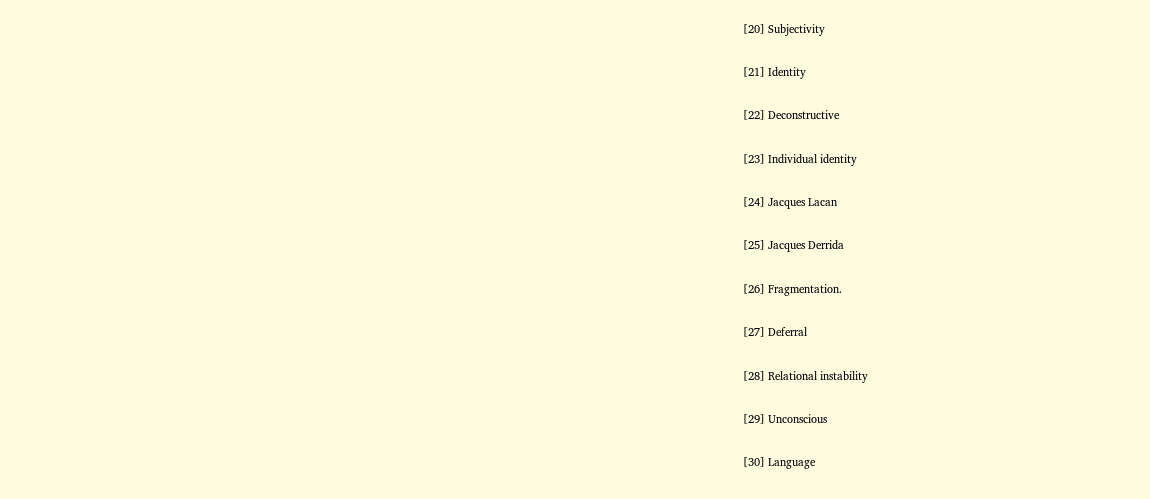[20] Subjectivity

[21] Identity

[22] Deconstructive

[23] Individual identity

[24] Jacques Lacan

[25] Jacques Derrida

[26] Fragmentation.

[27] Deferral

[28] Relational instability

[29] Unconscious

[30] Language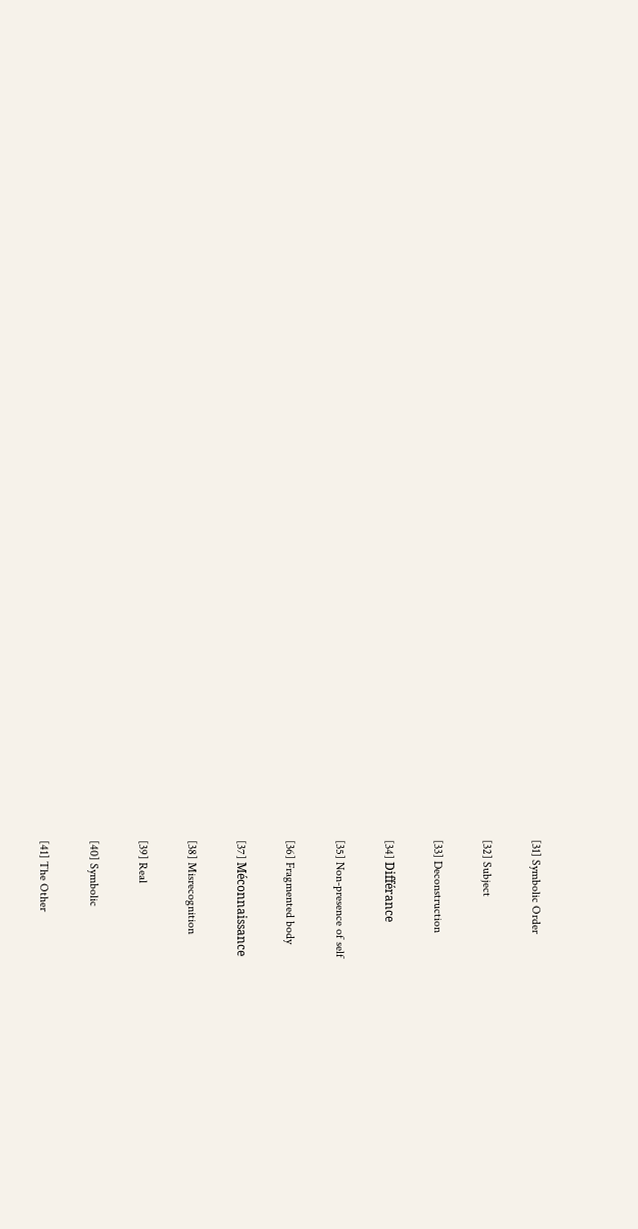[31] Symbolic Order

[32] Subject

[33] Deconstruction

[34] Différance

[35] Non-presence of self

[36] Fragmented body

[37] Méconnaissance

[38] Misrecognition

[39] Real

[40] Symbolic

[41] The Other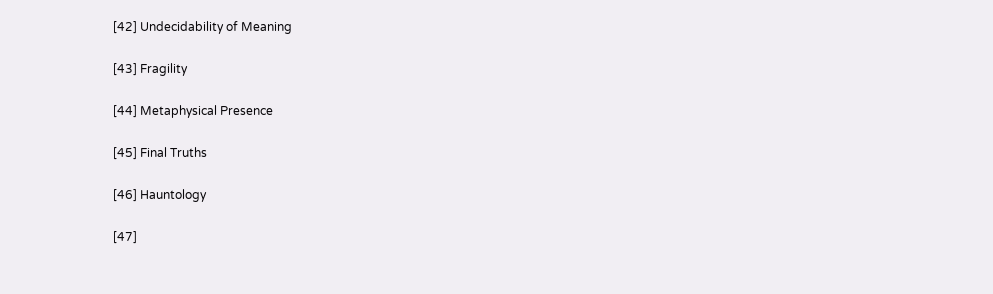[42] Undecidability of Meaning

[43] Fragility

[44] Metaphysical Presence

[45] Final Truths

[46] Hauntology

[47]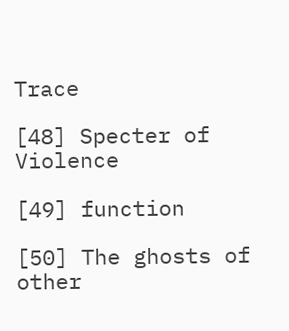Trace

[48] Specter of Violence

[49] function

[50] The ghosts of other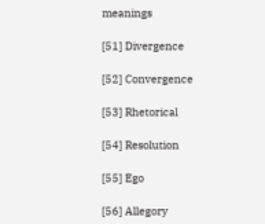meanings

[51] Divergence

[52] Convergence

[53] Rhetorical

[54] Resolution

[55] Ego

[56] Allegory